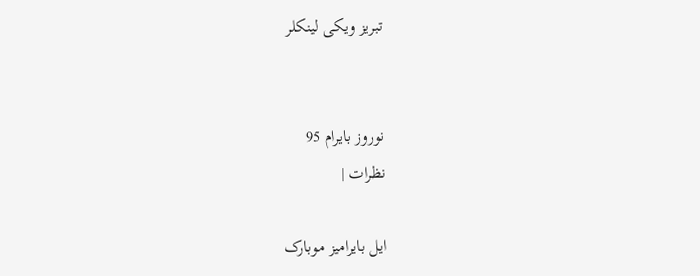تبریز ویکی لینکلر


نوروز بایرام 95
نظرات |

ایل بایرامیز موبارک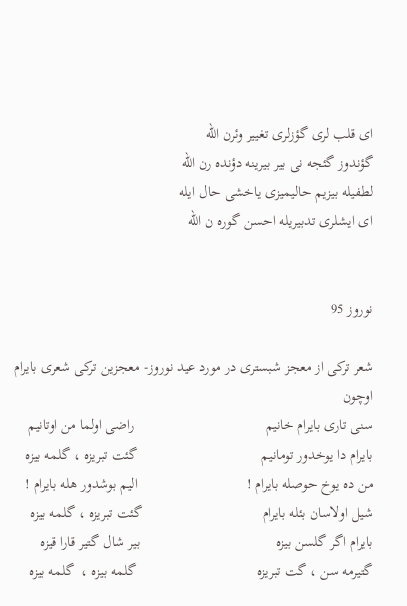ای قلب لری گؤزلری تغییر وئرن الله
گؤندوز گئجه نی بیر بیرینه دؤنده رن الله
لطفیله بیزیم حالیمیزی یاخشی حال ایله
ای ایشلری تدبیریله احسن گوره ن الله


نوروز 95

شعر ترکی از معجز شبستری در مورد عید نوروز- معجزین ترکی شعری بایرام اوچون
سنی تاری بایرام خانیم                                   راضی اولما من اوتانیم
بایرام دا یوخدور تومانیم                                 گئت تبریزه ، گلمه بیزه
من ده یوخ حوصله بایرام !                             الیم بوشدور هله بایرام !
شیل اولاسان بئله بایرام                                گئت تبریزه ، گلمه بیزه
بایرام اگر گلسن بیزه                                    بیر شال گتیر قارا قیزه
گتیرمه سن ، گت تبریزه                                گلمه بیزه ،  گلمه بیزه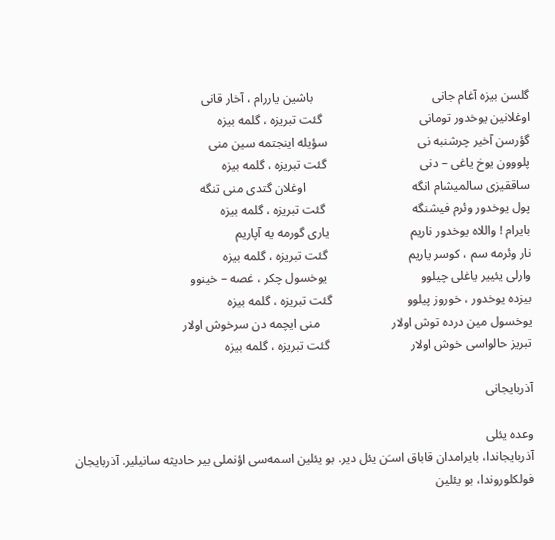گلسن بیزه آغام جانی                                      باشین یاررام ، آخار قانی
اوغلانین یوخدور تومانی                               گئت تبریزه ، گلمه بیزه
گؤرسن آخیر چرشنبه نی                             سؤیله اینجتمه سین منی
پلووون یوخ یاغی – دنی                              گئت تبریزه ، گلمه بیزه
ساققیزی سالمیشام انگه                                  اوغلان گتدی منی تنگه
پول یوخدور وئرم فیشنگه                            گئت تبریزه ، گلمه بیزه
بایرام ! واللاه یوخدور ناریم                          یاری گورمه یه آپاریم
نار وئرمه سم ، کوسر یاریم                          گئت تبریزه ، گلمه بیزه
وارلی یئییر یاغلی چیلوو                              یوخسول چکر ، غصه – خینوو
بیزده یوخدور ، خوروز پیلوو                        گئت تبریزه ، گلمه بیزه
یوخسول مین درده توش اولار                       منی ایچمه دن سرخوش اولار
تبریز حالواسی خوش اولار                          گئت تبریزه ، گلمه بیزه

آذربایجانی

وعده یئلی
آذربایجاندا، بایرامدان قاباق اسـَن یئل دیر. بو یئلین اسمه‌سی اؤنملی بیر حادیثه سانیلیر. آذربایجان فولکلوروندا، بو یئلین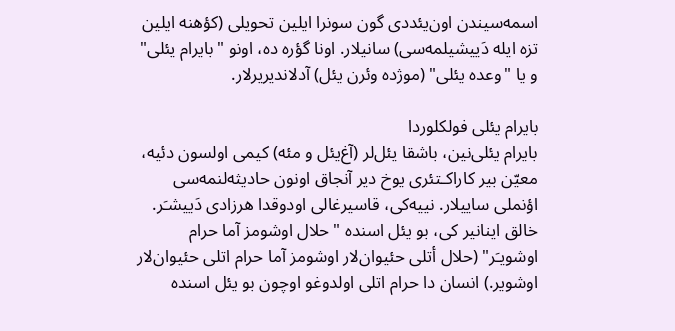اسمه‌سیندن اون‌یئددی گون سونرا ایلین تحویلی (کؤهنه ایلین تزه ایله دَییشیلمه‌سی) سانیلار. اونا گؤره ده، اونو "بایرام یئلی" و یا "وعده یئلی" (موژده وئرن یئل) آدلاندیریرلار.

بایرام یئلی فولکلوردا
بایرام یئلی‌نین، باشقا یئل‌لر (آغ‌یئل و مئه) کیمی اولسون دئیه، معیّن بیر کاراکـتئری یوخ دیر آنجاق اونون حادیثه‌لنمه‌سی اؤنملی ساییلار. نییه‌کی، قاسیرغالی اودوقدا هرزادی دَییشـَر. خالق اینانیر کی، بو یئل اسنده "حلال اوشومز آما حرام اوشویـَر" (حلال أتلی حئیوان‌لار اوشومز آما حرام اتلی حئیوان‌لار اوشویر.) انسان دا حرام اتلی اولدوغو اوچون بو یئل اسنده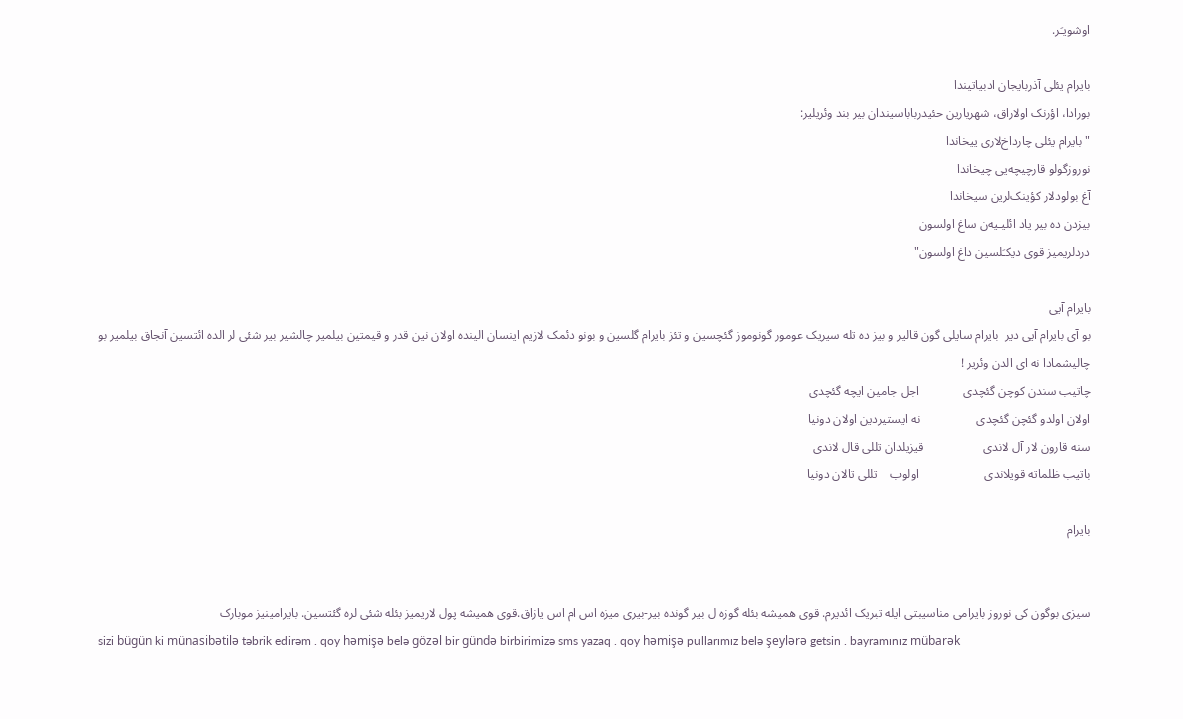اوشویـَر.

بایرام یئلی آذربایجان ادبیاتیندا
بورادا، اؤرنک اولاراق، شهریارین حئیدرباباسیندان بیر بند وئریلیر:
"بایرام یئلی چارداخ‌لاری ییخاندا
نوروزگولو قارچیچه‌یی چیخاندا
آغ بولودلار کؤینک‌لرین سیخاندا
بیزدن ده بیر یاد ائلیـیه‌ن ساغ اولسون
دردلریمیز قوی دیکـَلسین داغ اولسون"

بایرام آیی
بو آی بایرام آیی دیر  بایرام سایلی گون قالیر و بیز ده تله سیریک عومور گونوموز گئچسین و تئز بایرام گلسین و بونو دئمک لازیم اینسان الینده اولان نین قدر و قیمتین بیلمیر چالشیر بیر شئی لر الده ائتسین آنجاق بیلمیر بو چالیشمادا نه ای الدن وئریر !
چاتیب سندن کوچن گئچدی              اجل جامین ایچه گئچدی
اولان اولدو گئچن گئچدی                  نه ایستیردین اولان دونیا
سنه قارون لار آل لاندی                   قیزیلدان تللی قال لاندی
باتیب ظلماته قویلاندی                     اولوب    تللی تالان دونیا

بایرام


سیزی بوگون کی نوروز بایرامی مناسیبتی ایله تبریک ائدیرم. قوی همیشه بئله گوزه ل بیر گونده بیر-بیری میزه اس ام اس یازاق.قوی همیشه پول لاریمیز بئله شئی لره گئتسین. بایرامینیز موبارک
sizi bügün ki münasibətilə təbrik edirəm . qoy həmişə belə gözəl bir gündə birbirimizə sms yazaq . qoy həmişə pullarımız belə şeylərə getsin . bayramınız mübarək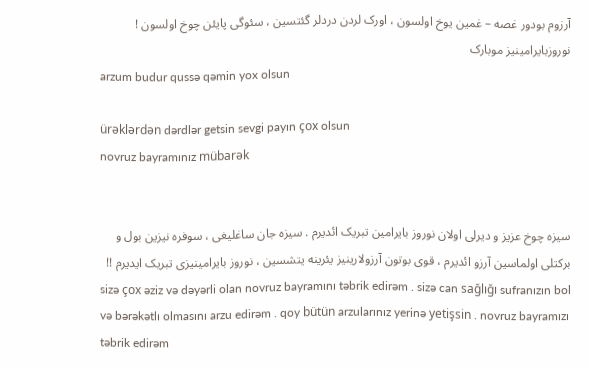آرزوم بودور غصه – غمین یوخ اولسون ، اورک لردن دردلر گئتسین ، سئوگی پایئن چوخ اولسون ! نوروزبایرامینیز موبارک
arzum budur qussə qəmin yox olsun

ürəklərdən dərdlər getsin sevgi payın çox olsun
novruz bayramınız mübarək


سیزه چوخ عزیز و دیرلی اولان نوروز بایرامین تبریک ائدیرم . سیزه جان ساغلیغی ، سوفره نیزین بول و برکتلی اولماسین آرزو ائدیرم ، قوی بوتون آرزولارینیز یئرینه یتشسین ، نوروز بایرامینیزی تبریک ایدیرم !!
sizə çox əziz və dəyərli olan novruz bayramını təbrik edirəm . sizə can sağlığı sufranızın bol və bərəkətlı olmasını arzu edirəm . qoy bütün arzularınız yerinə yetişsin . novruz bayramızı təbrik edirəm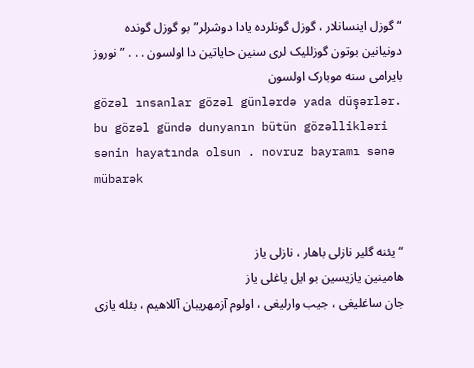“ گوزل اینسانلار ، گوزل گونلرده یادا دوشرلر” بو گوزل گونده دونیانین بوتون گوزللیک لری سنین حایاتین دا اولسون . . . ” نوروز بایرامی سنه موبارک اولسون
gözəl ınsanlar gözəl günlərdə yada düşərlər. bu gözəl gündə dunyanın bütün gözəllikləri sənin hayatında olsun . novruz bayramı sənə mübarək


“یئنه گلیر نازلی باهار ، نازلی یاز
هامینین یازیسین بو ایل یاغلی یاز
جان ساغلیغی ، جیب وارلیغی ، اولوم آزمهریبان آللاهیم ، بئله یازی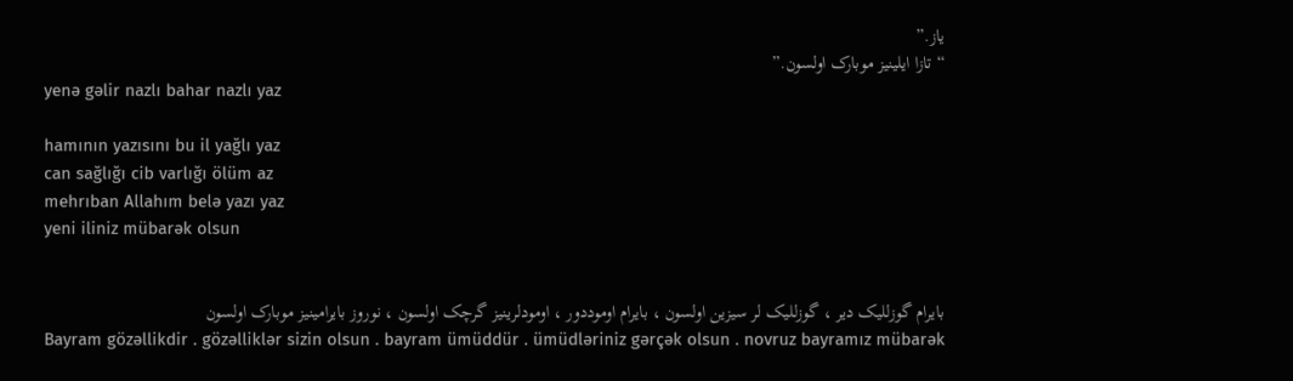یاز.”
“تازا ایلینیز موبارک اولسون.”
yenə gəlir nazlı bahar nazlı yaz

hamının yazısını bu il yağlı yaz
can sağlığı cib varlığı ölüm az
mehrıban Allahım belə yazı yaz
yeni iliniz mübarək olsun


بایرام گوزللیک دیر ، گوزللیک لر سیزین اولسون ، بایرام اوموددور ، اومودلرینیز گرچک اولسون ، نوروز بایرامینیز موبارک اولسون
Bayram gözəllikdir . gözəlliklər sizin olsun . bayram ümüddür . ümüdləriniz gərçək olsun . novruz bayramız mübarək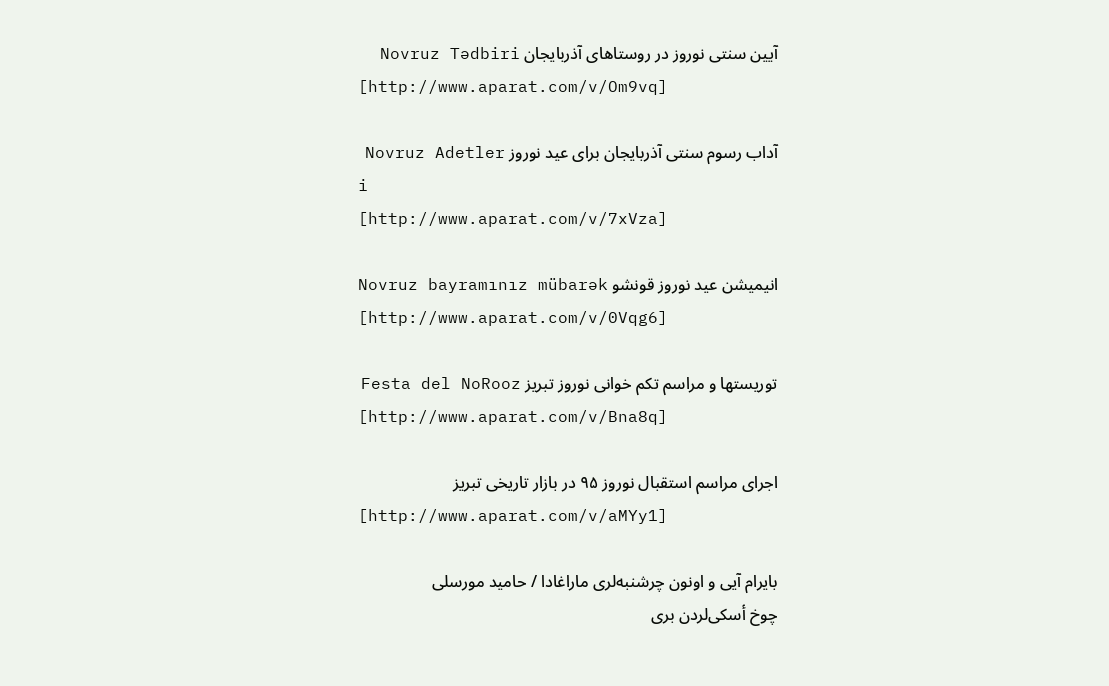آیین سنتی نوروز در روستاهای آذربایجان Novruz Tədbiri
[http://www.aparat.com/v/Om9vq]

آداب رسوم سنتی آذربایجان برای عید نوروز Novruz Adetler
i
[http://www.aparat.com/v/7xVza]

انیمیشن عید نوروز قونشو Novruz bayramınız mübarək
[http://www.aparat.com/v/0Vqg6]

توریستها و مراسم تکم خوانی نوروز تبریز Festa del NoRooz
[http://www.aparat.com/v/Bna8q]

اجرای مراسم استقبال نوروز ۹۵ در بازار تاریخی تبریز
[http://www.aparat.com/v/aMYy1]

بایرام آیی و اونون چرشنبه‌لری ماراغادا / حامید مورسلی
چوخ أسکی‌لردن بری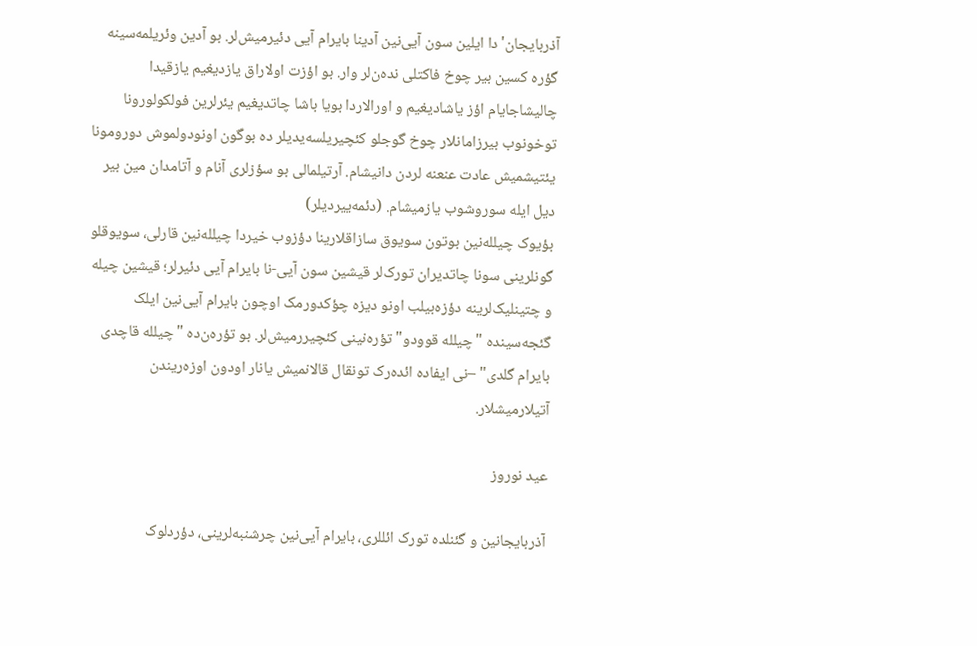آذربایجان'دا ایلین سون آیی‌نین آدینا بایرام آیی دئیرمیش‌لر. بو آدین وئریلمه‌سینه گؤره کسین بیر چوخ فاکتلی نده‌ن‌لر وار. بو اؤزت اولاراق یازدیغیم یازقیدا چالیشاجایام اؤز یاشادیغیم و اورالاردا بویا باشا چاتدیغیم یئرلرین فولکولورونا توخونوب بیرزامانلار چوخ گوجلو کئچیریلسه‌یدیلر ده بوگون اونودولموش دورومونا یئتیشمیش عادت عنعنه لردن دانیشام. آرتیلمالی بو سؤزلری آنام و آتامدان مین بیر دیل ایله سوروشوب یازمیشام. (دئمه‌ییردیلر)
بؤیوک چیلله‌نین بوتون سویوق سازاقلارینا دؤزوب خیردا چیلله‌نین قارلی، سویوقلو گونلرینی سونا چاتدیران تورک‌لر قیشین سون آیی-نا بایرام ‌آیی دئیرلر؛ قیشین چیله و چتینلیک‌لرینه دؤزه‌بیلب اونو دیزه چؤکدورمک اوچون بایرام آیی‌نین ایلک گئجه‌سینده "چیلله قوودو" تؤره‌نینی کئچیررمیش‌لر. بو تؤره‌ن‌ده "چیلله قاچدی بایرام گلدی" –نی ایفاده ائده‌رک تونقال قالانمیش یانار اودون اوزه‌ریندن آتیلارمیشلار.

عید نوروز

آذربایجانین و گئنلده تورک ائللری، بایرام آیی‌نین چرشنبه‌لرینی، دؤردلوک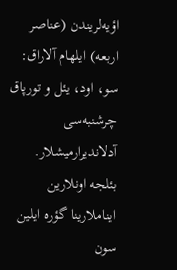اؤیه‌لریندن (عناصر اربعه) ایلهام آلاراق: سو، اود، یئل و تورپاق چرشنبه‌سی آدلاندیرارمیشلار. بئلجه اونلارین ایناملارینا گؤره ایلین سون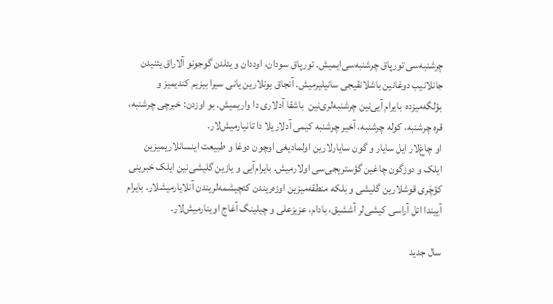چرشنبه‌سی تورپاق چرشنبه‌سی‌ایمیش. تورپاق سودان، اوددان و یئلدن گوجونو آلاراق یئنیدن جانلانیب دوغانین باشلانقیجی سانیلیرمیش. آنجاق بونلارین یانی سیرا بیزیم کندیمیز و بؤلگه‌میزده  بایرام آیی‌نین چرشنبه‌لری‌نین  باشقا آدلاری دا واریمیش. بو اوزدن: خبرچی چرشنبه، قره چرشنبه، کوله چرشنبه، آخیر چرشنبه کیمی آدلاریلا دا تانیارمیش‌لار.
او چاغ‌لار ایل سایار و گون سایارلارین اولمادیغی اوچون دوغا و طبیعت اینسانلاریمیزین ایلک و دوزگون چاغین گؤستریجی‌سی اولارمیش. بایرام‌آیی‌ و یازین گلیشی‌نین ایلک خبرینی کؤچَری قوشلارین گلیشی و بلکه منطقه‌میزین اوزه‌ریندن کئچیشمه‌لریندن آنلایارمیشلار. بایرام آییندا ائل آراسی کیشی‌لر آششیق، بادام، عزیزعلی و چیلینگ آغاج اوینارمیش‌لار.

سال جدید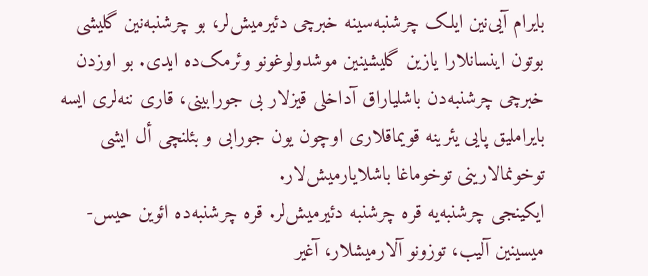بایرام آیی‌نین ایلک چرشنبه‌سینه خبرچی دئیرمیش‌لر، بو چرشنبه‌نین گلیشی بوتون اینسانلارا یازین گلیشینین موشدولوغونو وئرمک‌ده ‌ایدی. بو اوزدن خبرچی چرشنبه‌دن باشلیاراق آداخلی قیزلار بی جورابینی، قاری ننه‌لری ایسه بایراملیق پایی یئرینه قویماقلاری اوچون یون جورابی و بئلنچی أل ایشی  توخونمالارینی توخوماغا باشلایارمیش‌لار.
ایکینجی چرشنبه‌یه قره چرشنبه‌ دئیرمیش‌لر. قره چرشنبه‌ده ائوین حیس-میسینین آلیب، توزونو آلارمیشلار، آغیر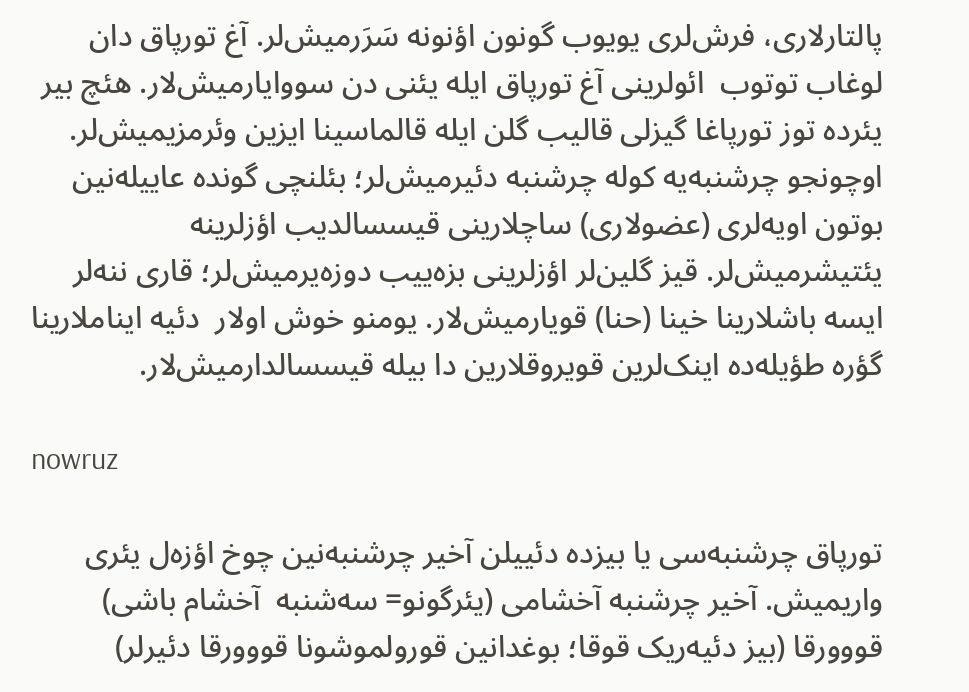پالتارلاری، فرش‌لری یویوب گونون اؤنونه سَرَرمیش‌لر. آغ تورپاق دان لوغاب توتوب  ائولرینی آغ تورپاق ایله یئنی دن سووایارمیش‌لار. هئچ بیر یئرده توز تورپاغا گیزلی قالیب گلن ایله قالماسینا ایزین وئرمزیمیش‌لر.
اوچونجو چرشنبه‌یه کوله چرشنبه دئیرمیش‌لر؛ بئلنچی گونده عاییله‌نین بوتون اویه‌لری (عضولاری) ساچلارینی قیسسالدیب اؤزلرینه یئتیشرمیش‌لر. قیز گلین‌لر اؤزلرینی بزه‌ییب دوزه‌یرمیش‌لر؛ قاری ننه‌لر ایسه باشلارینا خینا (حنا) قویارمیش‌لار. یومنو خوش اولار  دئیه ایناملارینا گؤره طؤیله‌ده اینک‌لرین قویروقلارین دا بیله قیسسالدارمیش‌لار.

nowruz

تورپاق چرشنبه‌سی یا بیزده دئییلن آخیر چرشنبه‌نین چوخ اؤزه‌ل یئری واریمیش. آخیر چرشنبه‌ آخشامی (یئرگونو= سه‌شنبه  آخشام باشی) قووورقا (بیز دئیه‌ریک قوقا؛ بوغدانین قورولموشونا قووورقا دئیرلر)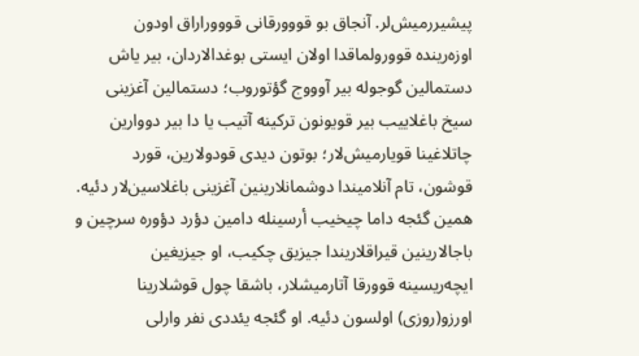پیشیررمیش‌لر. آنجاق بو قووورقانی قوووراراق اودون اوزه‌رینده قوورولماقدا اولان ایستی بوغدالاردان، بیر یاش دستمالین گوجوله بیر آوووج گؤتوروب؛ دستمالین آغزینی سیخ باغلاییب بیر قویونون ترکینه آتیب یا دا بیر دووارین چاتلاغینا قویارمیش‌لار؛ بوتون دیدی قودولارین، قورد قوشون، تام آنلامیندا دوشمانلارینین آغزینی باغلاسین‌لار دئیه. همین گئجه داما چیخیب أرسینله دامین دؤرد دؤوره سرچین و باجالارینین قیراقلاریندا جیزیق چکیب، او جیزیغین ایچه‌ریسینه قوورقا آتارمیشلار، باشقا چول قوشلارینا اورزو(روزی) اولسون دئیه. او گئجه یئددی نفر وارلی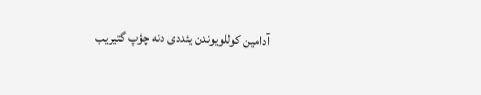آدامین کوللویوندن یئددی دنه چؤپ گتیریب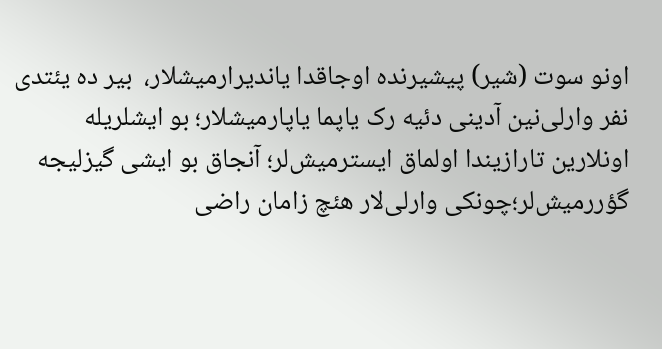اونو سوت (شیر) پیشیرنده اوجاقدا یاندیرارمیشلار،  بیر ده یئتدی نفر وارلی‌نین آدینی دئیه رک یاپما یاپارمیشلار؛ بو ایشلریله اونلارین تارازیندا اولماق ایسترمیش‌لر؛ آنجاق بو ایشی گیزلیجه گؤررمیش‌لر؛چونکی وارلی‌لار هئچ زامان راضی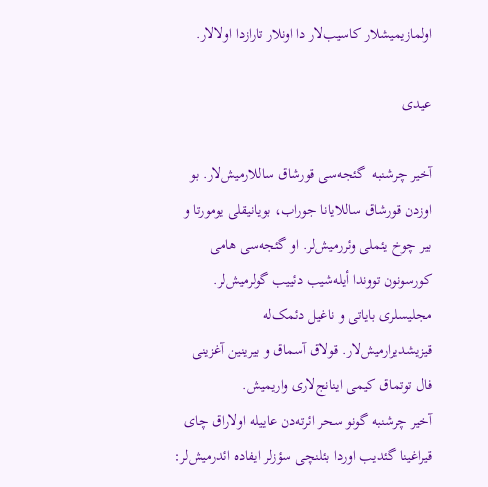اولمازیمیشلار کاسیب‌لار دا اونلار تارازدا اولالار.

عیدی

آخیر چرشنبه  گئجه‌سی قورشاق ساللارمیش‌لار. بو اوزدن قورشاق ساللایانا جوراب، بویانیقلی یومورتا و بیر چوخ یئملی وئررمیش‌لر. او گئجه‌سی هامی کورسونون تووندا أیله‌شیب دئییب گولرمیش‌لر. مجلیسلری بایاتی و ناغیل دئمک‌له قیزیشدیرارمیش‌لار. قولاق آسماق و بیرینین آغزینی فال توتماق کیمی اینانج‌لاری واریمیش.
آخیر چرشنبه گونو سحر ائرته‌دن عاییله اولاراق چای قیراغینا گئدیب اوردا بئلنچی سؤزلر ایفاده ائدرمیش‌لر: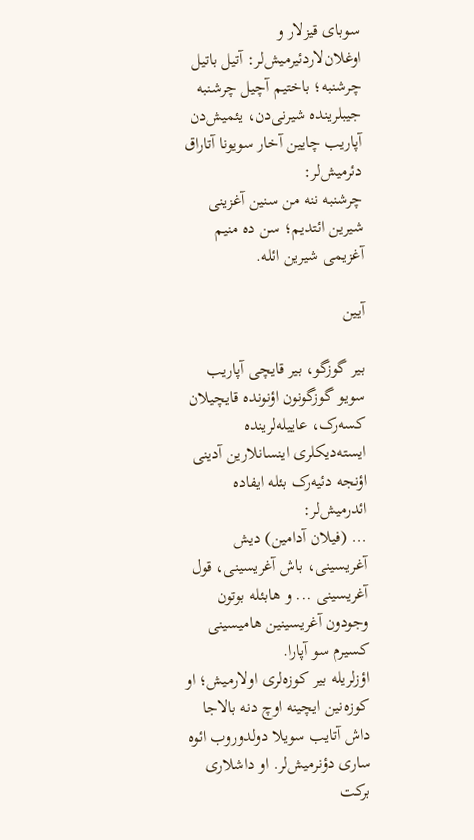سوبای قیزلار و اوغلان‌لاردئیرمیش‌لر: آتیل باتیل چرشنبه؛ باختیم آچیل چرشنبه
جیبلرینده شیرنی‌دن، یئمیش‌دن آپاریب چایین آخار سویونا آتاراق دئرمیش‌لر:
چرشنبه ننه من سنین آغزینی شیرین ائتدیم؛ سن ده منیم آغزیمی شیرین ائله.

آیین

بیر گوزگو، بیر قایچی آپاریب سویو گوزگونون اؤنونده قایچیلان کسه‌رک، عاییله‌لرینده ایسته‌دیکلری اینسانلارین آدینی اؤنجه دئیه‌رک بئله ایفاده ائدرمیش‌لر:
... (فیلان آدامین) دیش آغریسینی، باش آغریسینی، قول آغریسینی ... و هابئله بوتون وجودون آغریسینین هامیسینی کسیرم سو آپارا.
اؤزلریله بیر کوزه‌لری اولارمیش؛ او کوزه‌نین ایچینه اوچ دنه بالاجا داش آتایب سویلا دولدوروب ائوه ساری دؤنرمیش‌لر. او داشلاری برکت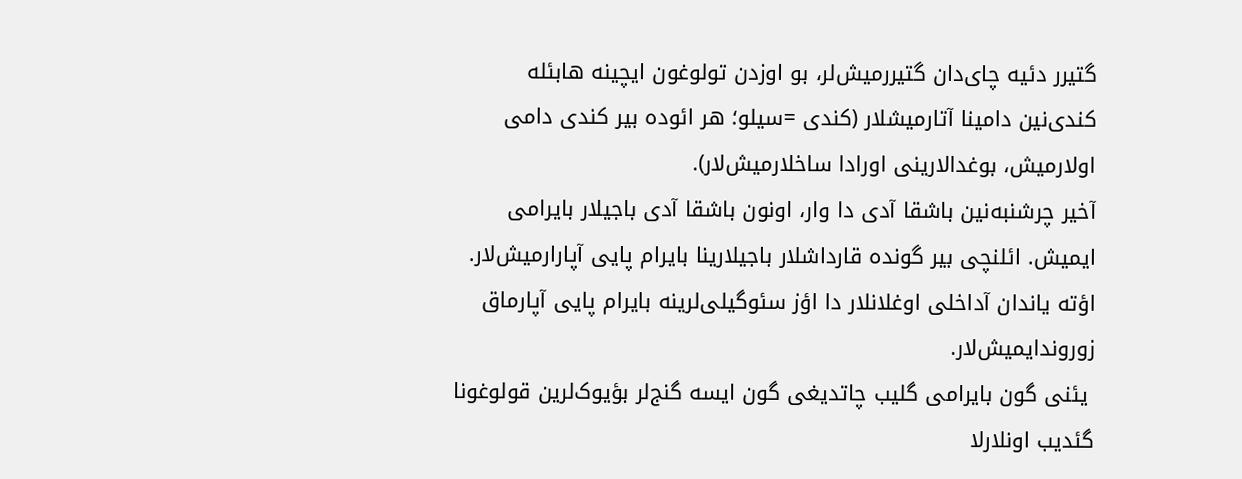گتیرر دئیه چای‌دان گتیررمیش‌لر، بو اوزدن تولوغون ایچینه هابئله کندی‌نین دامینا آتارمیشلار (کندی =سیلو؛ هر ائوده بیر کندی دامی اولارمیش، بوغدالارینی اورادا ساخلارمیش‌لار).
آخیر چرشنبه‌نین باشقا آدی دا وار، اونون باشقا آدی باجیلار بایرامی ایمیش. ائلنچی بیر گونده قارداشلار باجیلارینا بایرام پایی آپارارمیش‌لار. اؤته یاندان آداخلی اوغلانلار دا اؤز سئوگیلی‌لرینه بایرام پایی آپارماق زوروندایمیش‌لار.
 یئنی گون بایرامی گلیب چاتدیغی گون ایسه گنج‌لر بؤیوک‌لرین قولوغونا گئدیب اونلارلا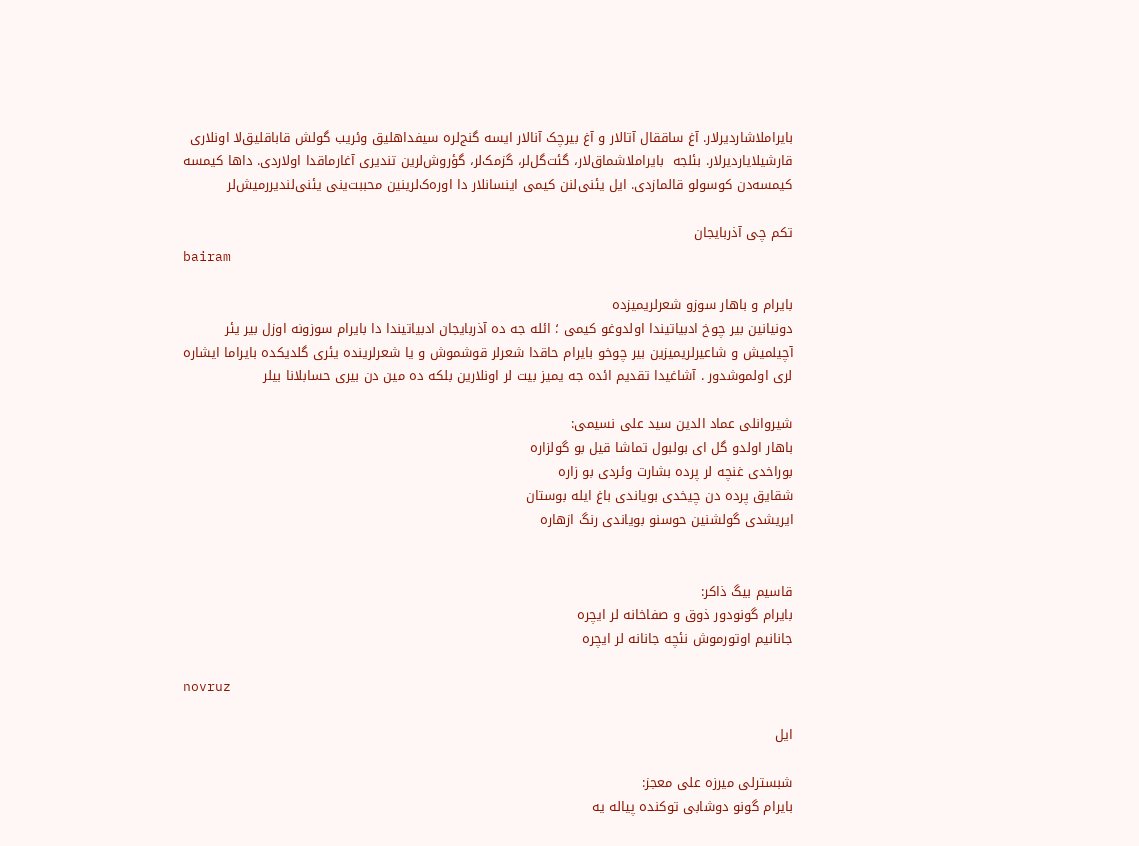بایراملاشاردیرلار. آغ ساققال آتالار و آغ بیرچک آنالار ایسه گنج‌لره سیفداهلیق وئریب گولش قاباقلیق‌لا اونلاری قارشیلایاردیرلار. بئلجه  بایراملاشماق‌لار، گئت‌گل‌لر، گزمک‌لر، گؤروش‌لرین تندیری آغارماقدا اولاردی. داها کیمسه کیمسه‌دن کوسولو قالمازدی. ایل یئنی‌لنن کیمی اینسانلار دا اوره‌ک‌لرینین محببت‌ینی یئنی‌لندیررمیش‌لر

تکم چی آذربایجان
bairam

بایرام و باهار سوزو شعرلریمیزده
دونیانین بیر چوخ ادبیاتیندا اولدوغو کیمی ؛ ائله جه ده آذربایجان ادبیاتیندا دا بایرام سوزونه اوزل بیر یئر آچیلمیش و شاعیرلریمیزین بیر چوخو بایرام حاقدا شعرلر قوشموش و یا شعرلرینده یئری گلدیکده بایراما ایشاره لری اولموشدور . آشاغیدا تقدیم ائده جه یمیز بیت لر اونلارین بلکه ده مین دن بیری حسابلانا بیلر

شیروانلی عماد الدین سید علی نسیمی:
باهار اولدو گل ای بولبول تماشا قیل بو گولزاره
بوراخدی غنچه لر پرده بشارت وئردی بو زاره
شقایق پرده دن چیخدی بویاندی باغ ایله بوستان
ایریشدی گولشنین حوسنو بویاندی رنگ ازهاره


قاسیم بیگ ذاکر:
بایرام گونودور ذوق و صفاخانه لر ایچره
جانانیم اوتورموش نئچه جانانه لر ایچره

novruz

ایل

شبسترلی میرزه علی معجز:
بایرام گونو دوشابی توکنده پیاله یه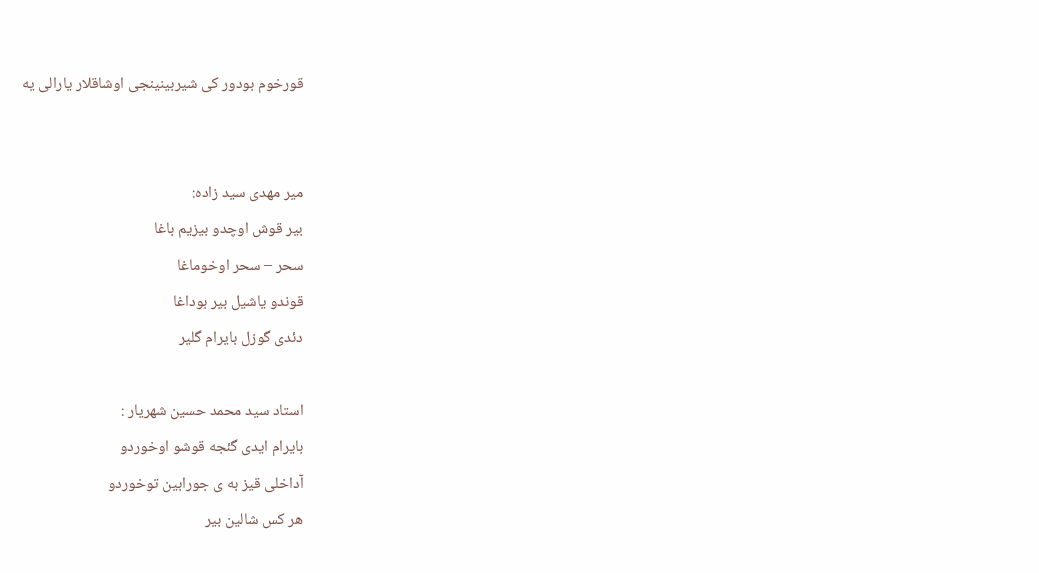قورخوم بودور کی شیربینینجی اوشاقلار یارالی یه


میر مهدی سید زاده:
بیر قوش اوچدو بیزیم باغا
سحر – سحر اوخوماغا
قوندو یاشیل بیر بوداغا
دئدی گوزل بایرام گلیر

استاد سید محمد حسین شهریار :
بایرام ایدی گئجه قوشو اوخوردو
آداخلی قیز به ی جورابین توخوردو
هر کس شالین بیر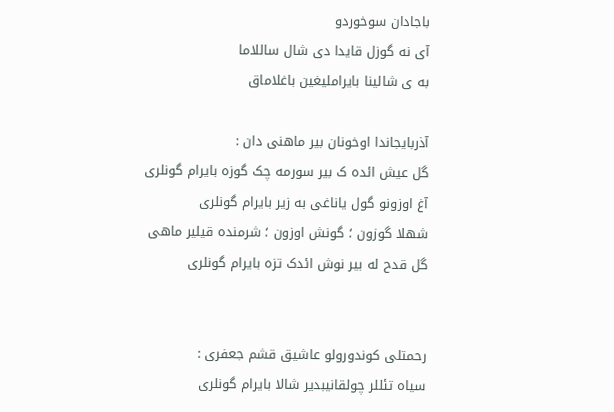باجادان سوخوردو
آی نه گوزل قایدا دی شال ساللاما
به ی شالینا بایراملیغین باغلاماق

آذربایجاندا اوخونان بیر ماهنی دان :
گل عیش ائده ک بیر سورمه چک گوزه بایرام گونلری
آغ اوزونو گول یاناغی به زیر بایرام گونلری
شهلا گوزون ؛ گونش اوزون ؛ شرمنده قیلیر ماهی
گل قدح له بیر نوش ائدک تزه بایرام گونلری


رحمتلی کوندورولو عاشیق قشم جعفری :
سیاه تئللر چولقانیبدیر شالا بایرام گونلری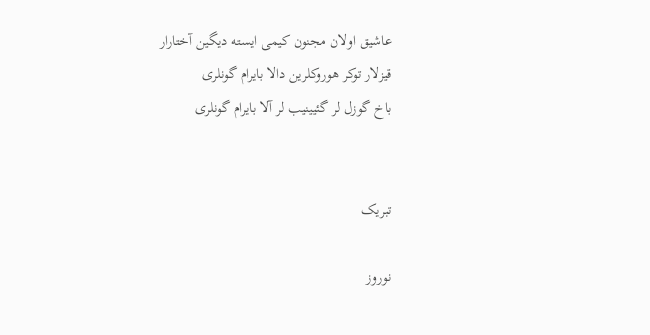عاشیق اولان مجنون کیمی ایسته دیگین آختارار
قیزلار توکر هوروکلرین دالا بایرام گونلری
باخ گوزل لر گئیینیب لر آلا بایرام گونلری


تبریک

نوروز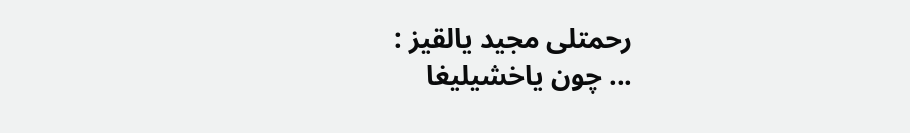رحمتلی مجید یالقیز :
... چون یاخشیلیغا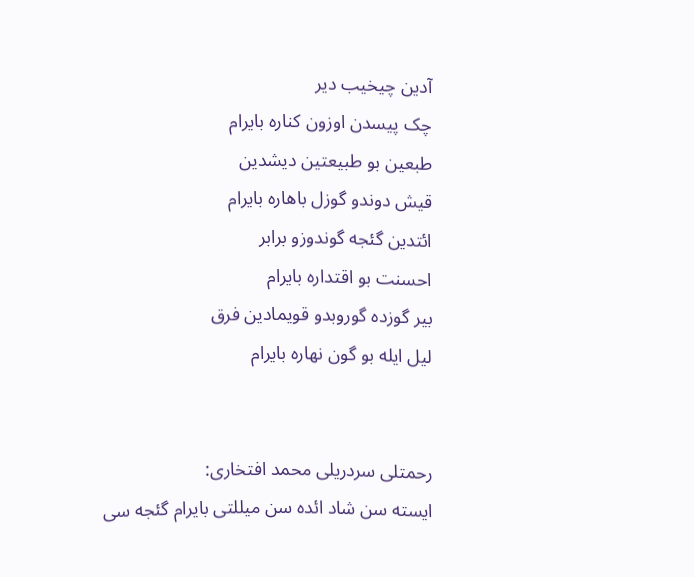آدین چیخیب دیر
چک پیسدن اوزون کناره بایرام
طبعین بو طبیعتین دیشدین
قیش دوندو گوزل باهاره بایرام
ائتدین گئجه گوندوزو برابر
احسنت بو اقتداره بایرام
بیر گوزده گوروبدو قویمادین فرق
لیل ایله بو گون نهاره بایرام


رحمتلی سردریلی محمد افتخاری:
ایسته سن شاد ائده سن میللتی بایرام گئجه سی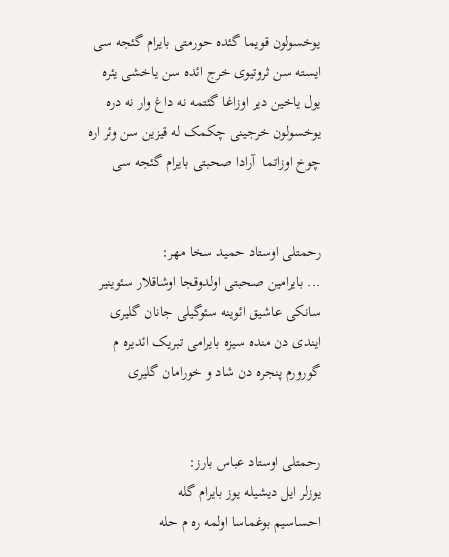یوخسولون قویما گئده حورمتی بایرام گئجه سی
ایسته سن ثروتیوی خرج ائده سن یاخشی یئره
یول یاخین دیر اوزاغا گئتمه نه داغ وار نه دره
یوخسولون خرجینی چکمک له قیزین سن وئر اره
چوخ اوزاتما  آرادا صحبتی بایرام گئجه سی


رحمتلی اوستاد حمید سخا مهر:
... بایرامین صحبتی اولدوقجا اوشاقلار سئوینیر
سانکی عاشیق ائوینه سئوگیلی جانان گلیری
ایندی دن منده سیزه بایرامی تبریک ائدیره م
گورورم پنجره دن شاد و خورامان گلیری


رحمتلی اوستاد عباس بارز:
یوزلر ایل دیشیله یوز بایرام گله
احساسیم بوغماسا اولمه ره م حله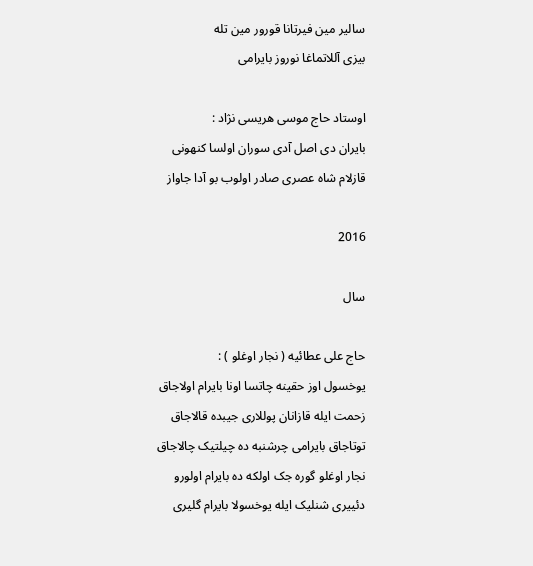سالیر مین فیرتانا قورور مین تله
بیزی آللاتماغا نوروز بایرامی

اوستاد حاج موسی هریسی نژاد :
بایران دی اصل آدی سوران اولسا کنهونی
قازلام شاه عصری صادر اولوب بو آدا جاواز

2016

سال

حاج علی عطائیه ( نجار اوغلو ) :
یوخسول اوز حقینه چاتسا اونا بایرام اولاجاق
زحمت ایله قازانان پوللاری جیبده قالاجاق
توتاجاق بایرامی چرشنبه ده چیلتیک چالاجاق
نجار اوغلو گوره جک اولکه ده بایرام اولورو
دئییری شنلیک ایله یوخسولا بایرام گلیری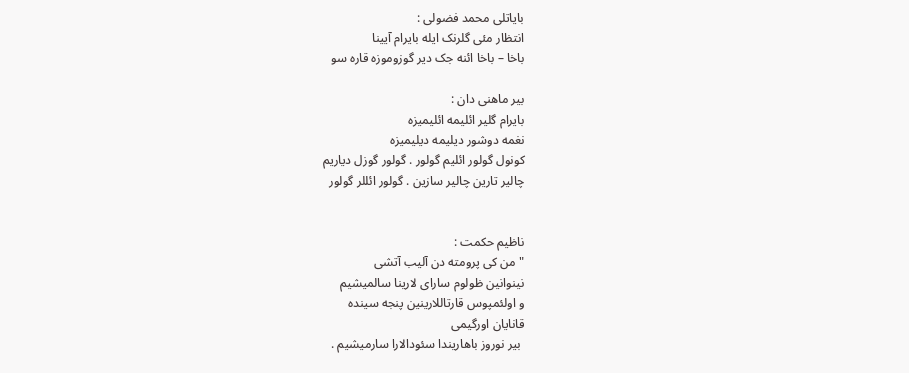بایاتلی محمد فضولی :
انتظار مئی گلرنک ایله بایرام آیینا
باخا – باخا ائنه جک دیر گوزوموزه قاره سو

بیر ماهنی دان :
بایرام گلیر ائلیمه ائلیمیزه
نغمه دوشور دیلیمه دیلیمیزه
کونول گولور ائلیم گولور . گولور گوزل دیاریم
چالیر تارین چالیر سازین . گولور ائللر گولور


ناظیم حکمت :
"من کی پرومته دن آلیب آتشی
نینوانین ظولوم سارای لارینا سالمیشیم
و اولئمپوس قارتاللارینین پنجه سینده
قانایان اورگیمی
 بیر نوروز باهاریندا سئودالارا سارمیشیم .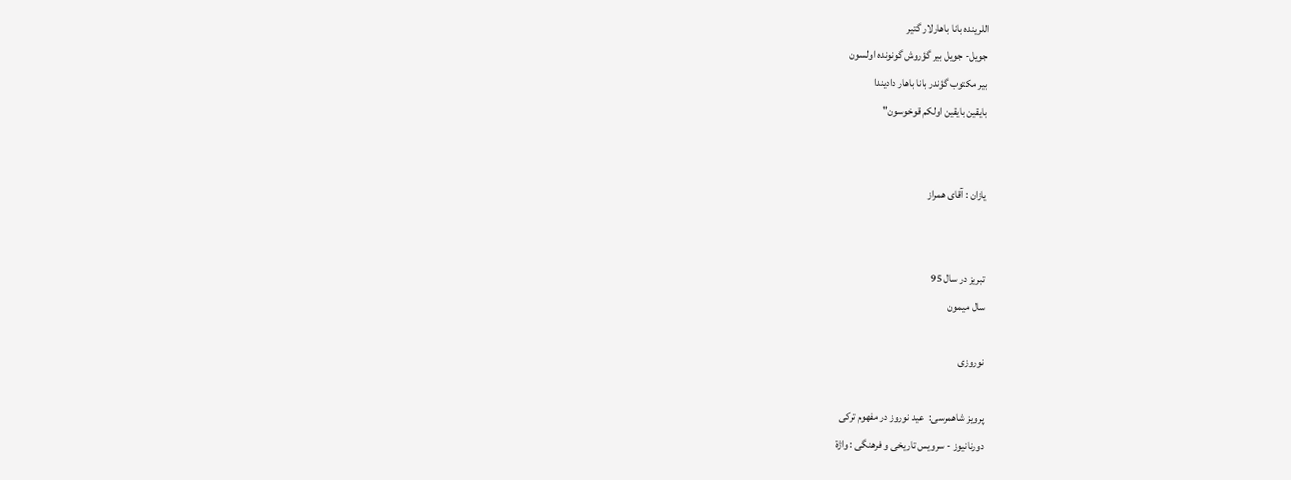اللرینده بانا باهارلار گتیر
جویل- جویل بیر گؤروش گونونده اولسون
بیر مکتوب گؤندر بانا باهار دادیندا
بایقین بایقین اولکم قوخوسون"


یازان : آقای همراز


تبریز در سال 95
سال میمون

نوروزی

پرویز شاهمرسی:  عید نوروز در مفهوم ترکی
دورنانیوز - سرویس تاریخی و فرهنگی : واژة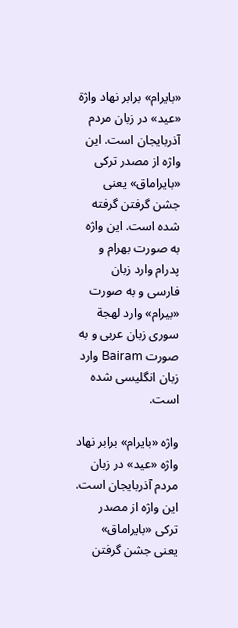«بایرام» برابر نهاد واژة «عید» در زبان مردم آذربایجان است. این واژه از مصدر ترکی «بایراماق» یعنی جشن گرفتن گرفته شده است. این واژه به صورت بهرام و پدرام وارد زبان فارسی و به صورت «بیرام» وارد لهجة سوری زبان عربی و به صورت Bairam وارد زبان انگلیسی شده است.

واژه «بایرام» برابر نهاد واژه «عید» در زبان مردم آذربایجان است. این واژه از مصدر ترکی «بایراماق» یعنی جشن گرفتن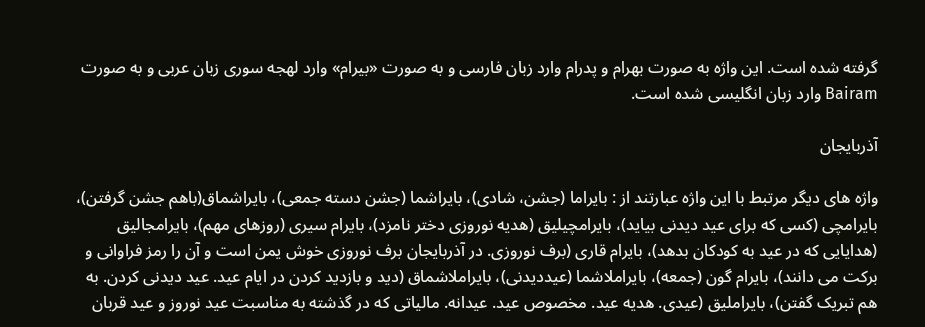گرفته شده است. این واژه به صورت بهرام و پدرام وارد زبان فارسی و به صورت «بیرام» وارد لهجه سوری زبان عربی و به صورت Bairam وارد زبان انگلیسی شده است.

آذربایجان

واژه های دیگر مرتبط با این واژه عبارتند از : بایراما (جشن، شادی)، بایراشما (جشن دسته جمعی)، بایراشماق(باهم جشن گرفتن)، بایرامچی (کسی که برای عید دیدنی بیاید)، بایرامچیلیق (هدیه نوروزی دختر نامزد)، بایرام سیری (روزهای مهم)، بایرامجالیق (هدایایی که در عید به کودکان بدهد)، بایرام قاری (برف نوروزی. در آذربایجان برف نوروزی خوش یمن است و آن را رمز فراوانی و برکت می دانند)، بایرام گون (جمعه)، بایراملاشما (عیددیدنی)، بایراملاشماق (دید و بازدید کردن در ایام عید. عید دیدنی کردن. به هم تبریک گفتن)، بایراملیق (عیدی. هدیه عید. مخصوص عید. عیدانه. مالیاتی که در گذشته به مناسبت عید نوروز و عید قربان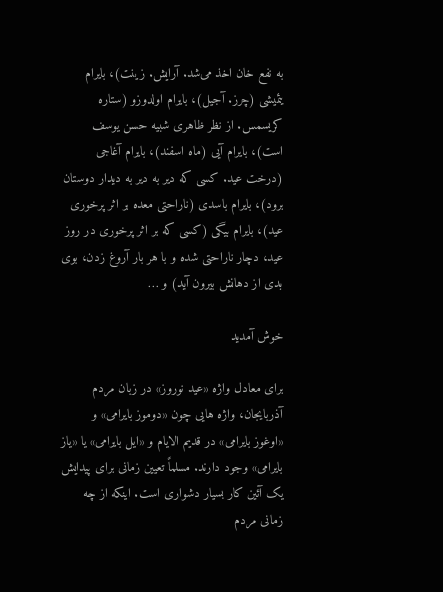به نفع خان اخذ می‌شد. آرایش. زینت)، بایرام یئمیشی (چرز. آجیل)، بایرام اولدوزو (ستاره کریسمس. از نظر ظاهری شبیه حسن یوسف است)، بایرام آیی (ماه اسفند)، بایرام آغاجی (درخت عید. کسی که دیر به دیر به دیدار دوستان برود)، بایرام باسدی (ناراحتی معده بر اثر پرخوری عید)، بایرام بیگی (کسی که بر اثر پرخوری در روز عید، دچار ناراحتی شده و با هر بار آروغ زدن، بوی بدی از دهانش بیرون آید) و …

خوش آمدید

برای معادل واژه «عید نوروز» در زبان مردم آذربایجان، واژه هایی چون «دوموز بایرامی» و «اوغوز بایرامی» در قدیم الایام و «ایل بایرامی» یا «یاز بایرامی» وجود دارند. مسلماً تعیین زمانی برای پیدایش یک آئین کار بسیار دشواری است. اینکه از چه زمانی مردم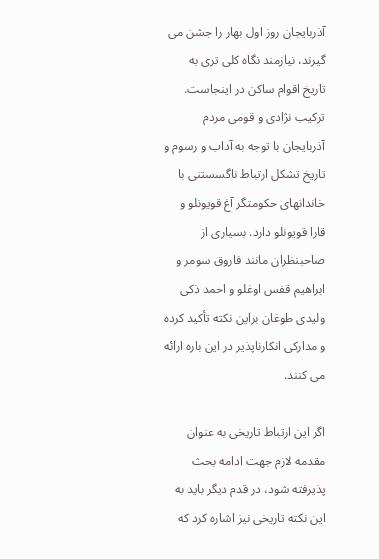آذربایجان روز اول بهار را جشن می گیرند، نیازمند نگاه کلی تری به تاریخ اقوام ساکن در اینجاست. ترکیب نژادی و قومی مردم آذربایجان با توجه به آداب و رسوم و تاریخ تشکل ارتباط ناگسستنی با خاندانهای حکومتگر آغ قویونلو و قارا قویونلو دارد. بسیاری از صاحبنظران مانند فاروق سومر و ابراهیم قفس اوغلو و احمد ذکی ولیدی طوغان براین نکته تأکید کرده و مدارکی انکارناپذیر در این باره ارائه می کنند.

اگر این ارتباط تاریخی به عنوان مقدمه لازم جهت ادامه بحث پذیرفته شود، در قدم دیگر باید به این نکته تاریخی نیز اشاره کرد که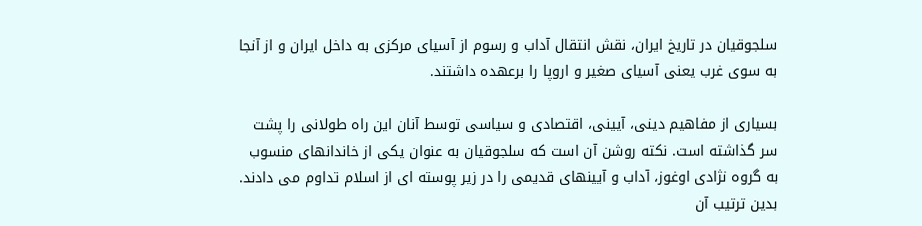سلجوقیان در تاریخ ایران، نقش انتقال آداب و رسوم از آسیای مرکزی به داخل ایران و از آنجا به سوی غرب یعنی آسیای صغیر و اروپا را برعهده داشتند.

بسیاری از مفاهیم دینی، آیینی، اقتصادی و سیاسی توسط آنان این راه طولانی را پشت سر گذاشته است. نکته روشن آن است که سلجوقیان به عنوان یکی از خاندانهای منسوب به گروه نژادی اوغوز، آداب و آیینهای قدیمی را در زیر پوسته ای از اسلام تداوم می دادند. بدین ترتیب آن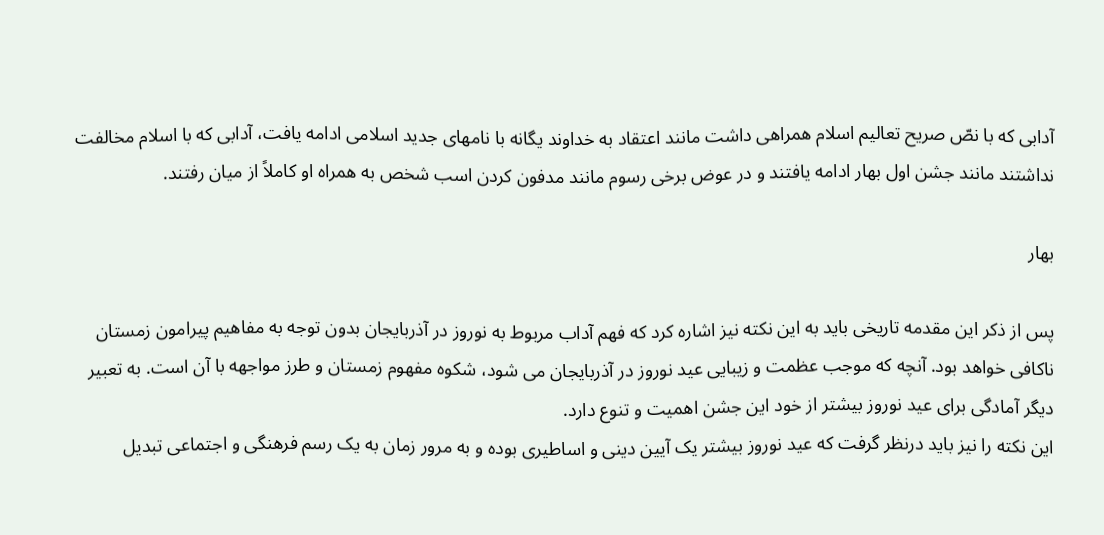آدابی که با نصّ صریح تعالیم اسلام همراهی داشت مانند اعتقاد به خداوند یگانه با نامهای جدید اسلامی ادامه یافت، آدابی که با اسلام مخالفت نداشتند مانند جشن اول بهار ادامه یافتند و در عوض برخی رسوم مانند مدفون کردن اسب شخص به همراه او کاملاً از میان رفتند.

بهار

پس از ذکر این مقدمه تاریخی باید به این نکته نیز اشاره کرد که فهم آداب مربوط به نوروز در آذربایجان بدون توجه به مفاهیم پیرامون زمستان ناکافی خواهد بود. آنچه که موجب عظمت و زیبایی عید نوروز در آذربایجان می شود، شکوه مفهوم زمستان و طرز مواجهه با آن است. به تعبیر دیگر آمادگی برای عید نوروز بیشتر از خود این جشن اهمیت و تنوع دارد.
این نکته را نیز باید درنظر گرفت که عید نوروز بیشتر یک آیین دینی و اساطیری بوده و به مرور زمان به یک رسم فرهنگی و اجتماعی تبدیل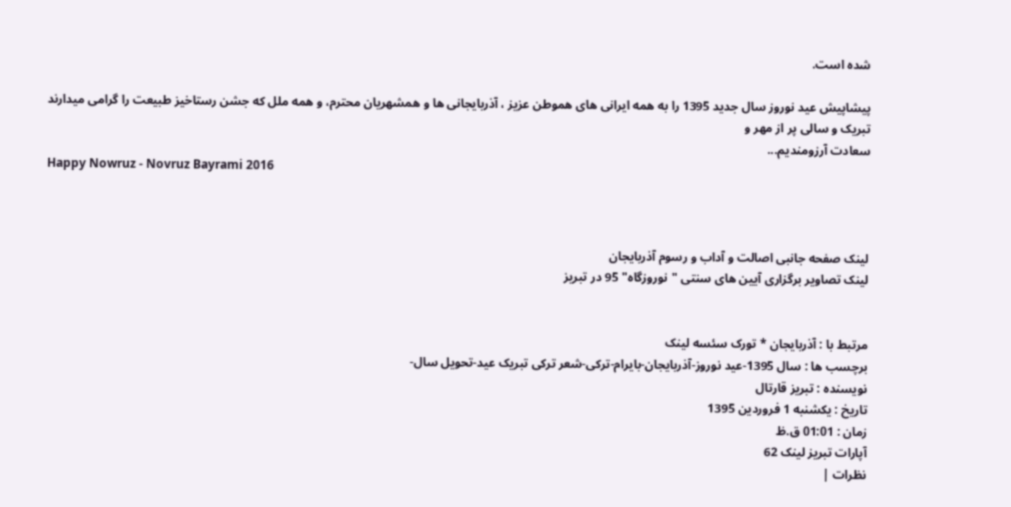شده است.

پیشاپیش عید نوروز سال جدید 1395 را به همه ایرانی های هموطن عزیز ، آذربایجانی ها و همشهریان محترم، و همه ملل که جشن رستاخیز طبیعت را گرامی میدارند تبریک و سالی پر از مهر و
سعادت آرزومندیم...
Happy Nowruz - Novruz Bayrami 2016



لینک صفحه جانبی اصالت و آداب و رسوم آذربایجان
لینک تصاویر برگزاری آیین های سنتی "نوروزگاه" 95 در تبریز


مرتبط با : آذربایجان * تورک سئسه لینک
برچسب ها : سال 1395-عید نوروز-آذربایجان-بایرام-ترکی-شعر ترکی تبریک عید-تحویل سال-
نویسنده : تبریز قارتال
تاریخ : یکشنبه 1 فروردین 1395
زمان : 01:01 ق.ظ
آپارات تبریز لینک 62
نظرات |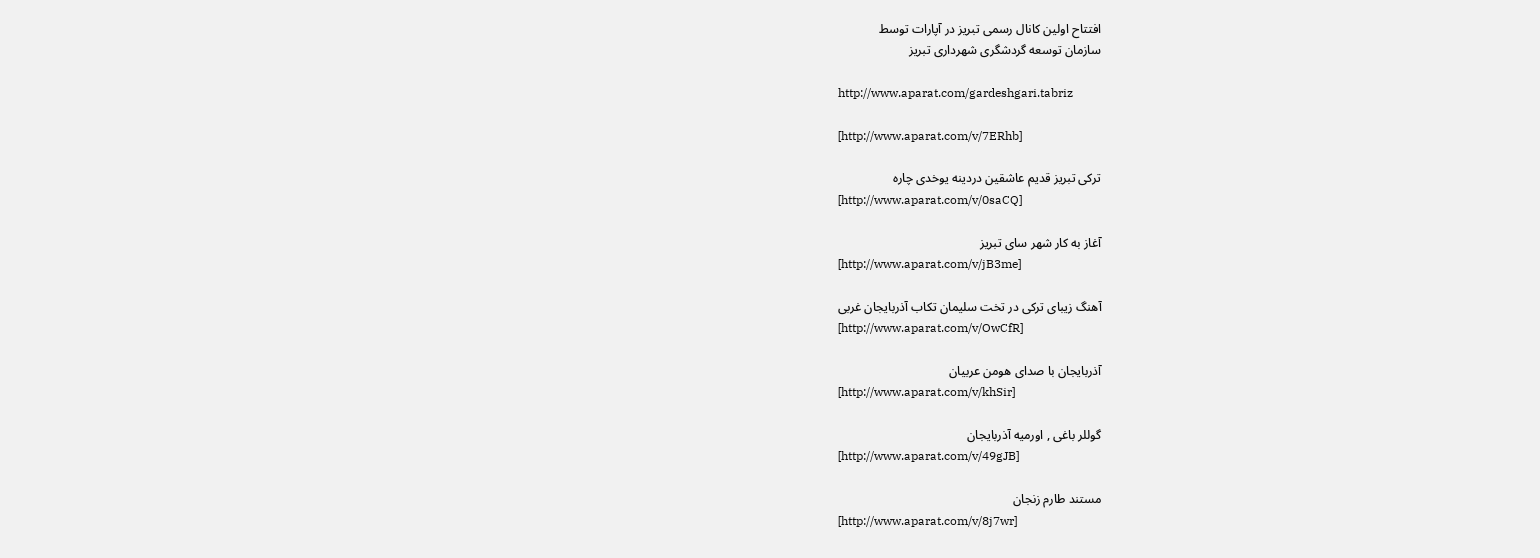افتتاح اولین کانال رسمی تبریز در آپارات توسط
سازمان توسعه گردشگری شهرداری تبریز

http://www.aparat.com/gardeshgari.tabriz

[http://www.aparat.com/v/7ERhb]

ترکی تبریز قدیم عاشقین دردینه یوخدی چاره
[http://www.aparat.com/v/0saCQ]

آغاز به کار شهر سای تبریز
[http://www.aparat.com/v/jB3me]

آهنگ زیبای ترکی در تخت سلیمان تکاب آذربایجان غربی
[http://www.aparat.com/v/OwCfR]

آذربایجان با صدای هومن عربیان
[http://www.aparat.com/v/khSir]

گوللر باغی , اورمیه آذربایجان
[http://www.aparat.com/v/49gJB]

مستند طارم زنجان
[http://www.aparat.com/v/8j7wr]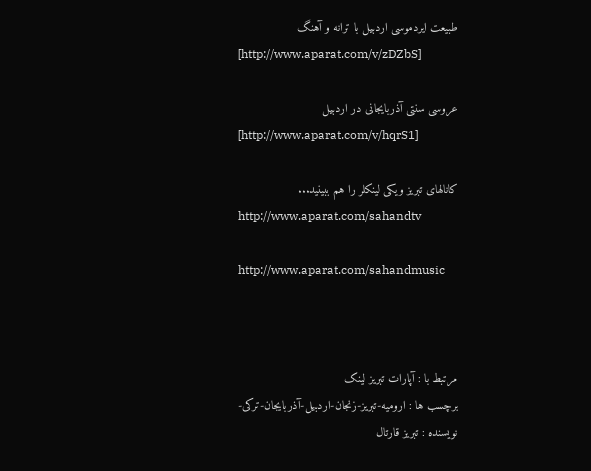طبیعت ایردموسی اردبیل با ترانه و آهنگ
[http://www.aparat.com/v/zDZbS]

عروسی سنتی آذربایجانی در اردبیل
[http://www.aparat.com/v/hqrS1]

کانالهای تبریز ویکی لینکلر را هم ببینید...
http://www.aparat.com/sahandtv

http://www.aparat.com/sahandmusic



مرتبط با : آپارات تبریز لینک
برچسب ها : ارومیه-تبریز-زنجان-اردبیل-آذربایجان-ترکی-
نویسنده : تبریز قارتال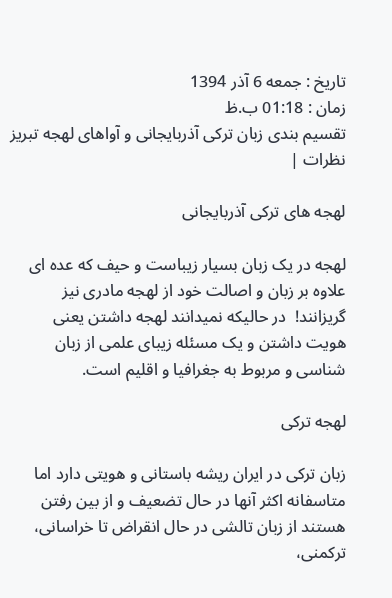تاریخ : جمعه 6 آذر 1394
زمان : 01:18 ب.ظ
تقسیم بندی زبان ترکی آذربایجانی و آواهای لهجه تبریز
نظرات |

لهجه های ترکی آذربایجانی

لهجه در یک زبان بسیار زیباست و حیف که عده ای علاوه بر زبان و اصالت خود از لهجه مادری نیز گریزانند!  در حالیکه نمیدانند لهجه داشتن یعنی هویت داشتن و یک مسئله زیبای علمی از زبان شناسی و مربوط به جغرافیا و اقلیم است.

لهجه ترکی

زبان ترکی در ایران ریشه باستانی و هویتی دارد اما متاسفانه اکثر آنها در حال تضعیف و از بین رفتن هستند از زبان تالشی در حال انقراض تا خراسانی، ترکمنی،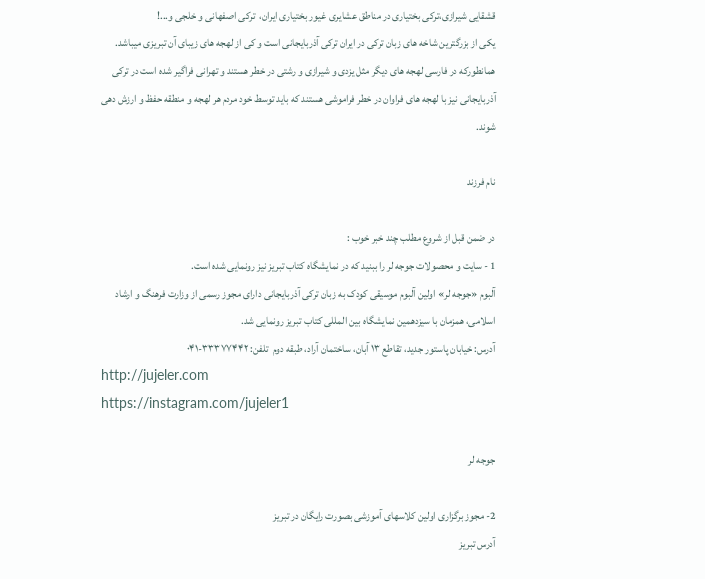قشقایی شیرازی،ترکی بختیاری در مناطق عشایری غیور بختیاری ایران،  ترکی اصفهانی و خلجی و...!
یکی از بزرگترین شاخه های زبان ترکی در ایران ترکی آذربایجانی است و کی از لهجه های زیبای آن تبریزی میباشد. همانطورکه در فارسی لهجه های دیگر مثل یزدی و شیرازی و رشتی در خطر هستند و تهرانی فراگیر شده است در ترکی آذربایجانی نیز با لهجه های فراوان در خطر فراموشی هستند که باید توسط خود مردم هر لهجه و منطقه حفظ و ارزش دهی شوند.

نام فرزند

در ضمن قبل از شروع مطلب چند خبر خوب :
1 - سایت و محصولات جوجه لر را ببنید که در نمایشگاه کتاب تبریز نیز رونمایی شده است.
آلبوم «جوجه لر» اولین آلبوم موسیقی کودک به زبان ترکی آذربایجانی دارای مجوز رسمی از وزارت فرهنگ و ارشاد اسلامی، همزمان با سیزدهمین نمایشگاه بین المللی کتاب تبریز رونمایی شد.
آدرس: خیابان پاستور جدید، تقاطع ۱۳ آبان، ساختمان آراد، طبقه دوم  تلفن: ۳۳۳۷۷۴۴۲-۰۴۱
http://jujeler.com
https://instagram.com/jujeler1

جوجه لر

2- مجوز برگزاری اولین کلاسهای آموزشی بصورت رایگان در تبریز
آدرس تبریز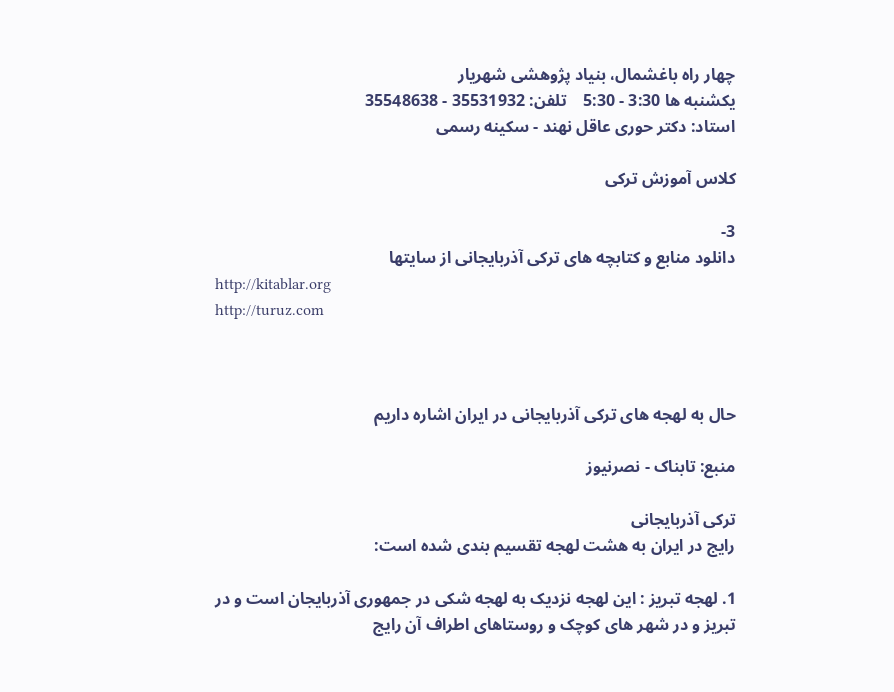چهار راه باغشمال، بنیاد پژوهشی شهریار
یکشنبه ها 3:30 - 5:30    تلفن: 35531932 - 35548638
استاد: دکتر حوری عاقل نهند - سکینه رسمی

کلاس آموزش ترکی

3-
دانلود منابع و کتابچه های ترکی آذربایجانی از سایتها
http://kitablar.org
http://turuz.com



حال به لهجه های ترکی آذربایجانی در ایران اشاره داریم

منبع: تابناک - نصرنیوز

ترکی آذربایجانی
رایج در ایران به هشت لهجه تقسیم بندی شده است:

1. لهجه تبریز : این لهجه نزدیک به لهجه شکی در جمهوری آذربایجان است و در تبریز و در شهر های کوچک و روستاهای اطراف آن رایج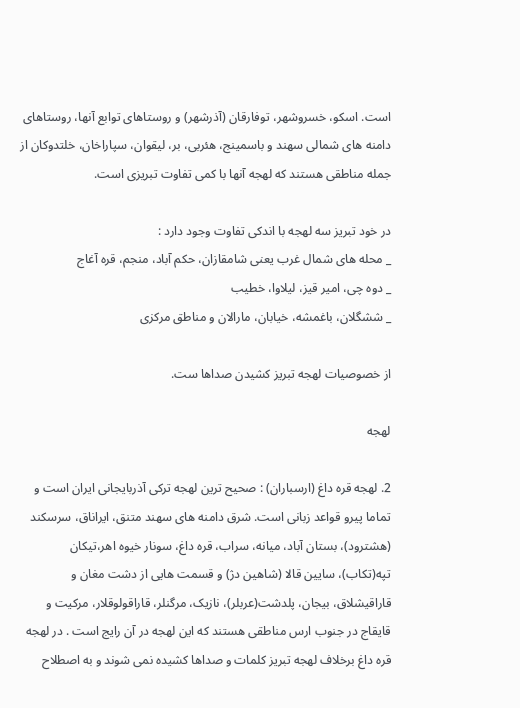است. اسکو، خسروشهر، توفارقان (آذرشهر) و روستاهای توابع آنها، روستاهای دامنه های شمالی سهند و باسمینج، هئربی، بر، لیقوان، سپاراخان، خلتدوکان از جمله مناطقی هستند که لهجه آنها با کمی تفاوت تبریزی است.

در خود تبریز سه لهجه با اندکی تفاوت وجود دارد :
_ محله های شمال غرب یعنی شامقازان، حکم آباد، منجم، قره آغاج
_ دوه چی، امیر قیز، لیلاوا، خطیب
_ ششگلان، باغمشه، خیابان، مارالان و مناطق مرکزی

از خصوصیات لهجه تبریز کشیدن صداها ست.

لهجه

2. لهجه قره داغ (ارسباران) : صحیح ترین لهجه ترکی آذربایجانی ایران است و تماما پیرو قواعد زبانی است. شرق دامنه های سهند متنق، ایراناق، سرسکند (هشترود)، بستان آباد، میانه، سراب، قره داغ، سونار خیوه اهر،تیکان تپه(تکاب)، سایین قالا (شاهین دژ) و قسمت هایی از دشت مغان و قاراقیشلاق، بیجان، پلدشت(عربلر)، نازیک، مرگنلر، قاراقولوقلار، مرکیت و قایقاج در جنوب ارس مناطقی هستند که این لهجه در آن رایج است . در لهجه قره داغ برخلاف لهجه تبریز کلمات و صداها کشیده نمی شوند و به اصطلاح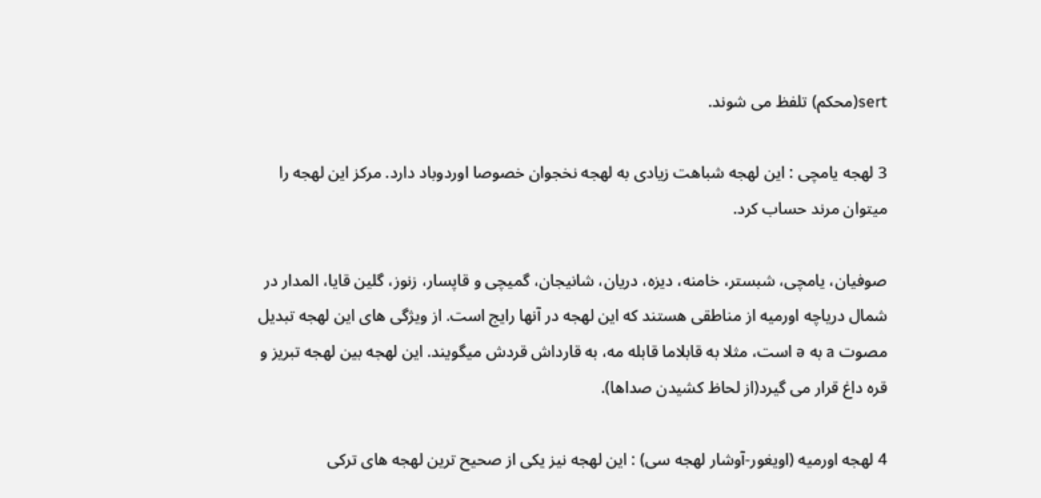sert(محکم) تلفظ می شوند.

3 لهجه یامچی : این لهجه شباهت زیادی به لهجه نخجوان خصوصا اوردوباد دارد. مرکز این لهجه را میتوان مرند حساب کرد.

صوفیان، یامچی، شبستر، خامنه، دیزه، دریان، شانیجان، گمیچی و قاپسار، زنوز، گلین قایا، المدار در شمال دریاچه اورمیه از مناطقی هستند که این لهجه در آنها رایج است. از ویژگی های این لهجه تبدیل مصوت a به ə است، مثلا به قابلاما قابله مه، به قارداش قردش میگویند. این لهجه بین لهجه تبریز و قره داغ قرار می گیرد(از لحاظ کشیدن صداها).

4 لهجه اورمیه (اویغور-آوشار لهجه سی) : این لهجه نیز یکی از صحیح ترین لهجه های ترکی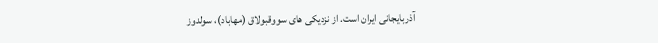آذربایجانی ایران است. از نزدیکی های سووقبولاق (مهاباد)، سولدوز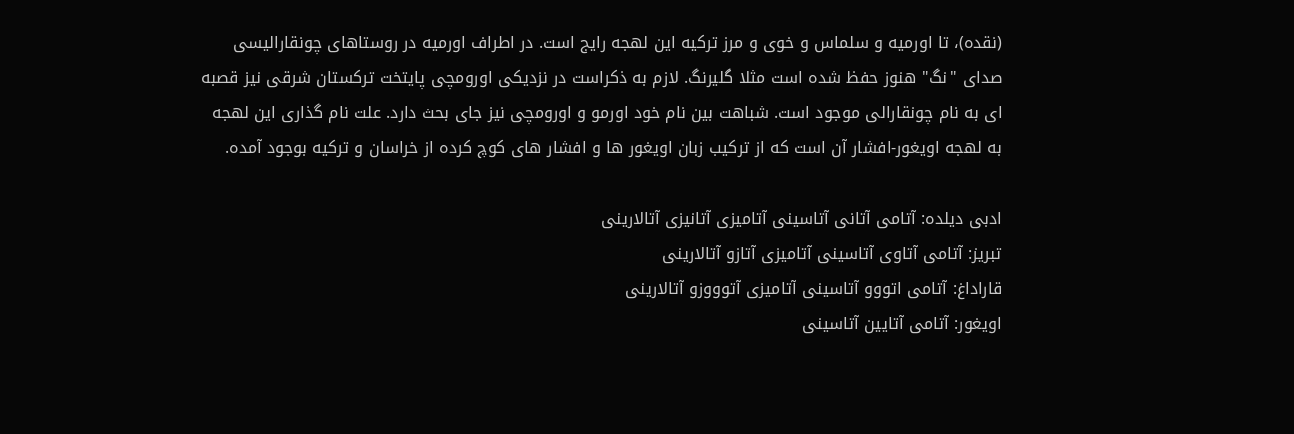(نقده)، تا اورمیه و سلماس و خوی و مرز ترکیه این لهجه رایج است. در اطراف اورمیه در روستاهای چونقارالیسی صدای "نگ" هنوز حفظ شده است مثلا گلیرنگ. لازم به ذکراست در نزدیکی اورومچی پایتخت ترکستان شرقی نیز قصبه ای به نام چونقارالی موجود است. شباهت بین نام خود اورمو و اورومچی نیز جای بحث دارد. علت نام گذاری این لهجه به لهجه اویغور-افشار آن است که از ترکیب زبان اویغور ها و افشار های کوچ کرده از خراسان و ترکیه بوجود آمده.

ادبی دیلده: آتامی آتانی آتاسینی آتامیزی آتانیزی آتالارینی
تبریز: آتامی آتاوی آتاسینی آتامیزی آتازو آتالارینی
قاراداغ: آتامی اتووو آتاسینی آتامیزی آتوووزو آتالارینی
اویغور: آتامی آتایین آتاسینی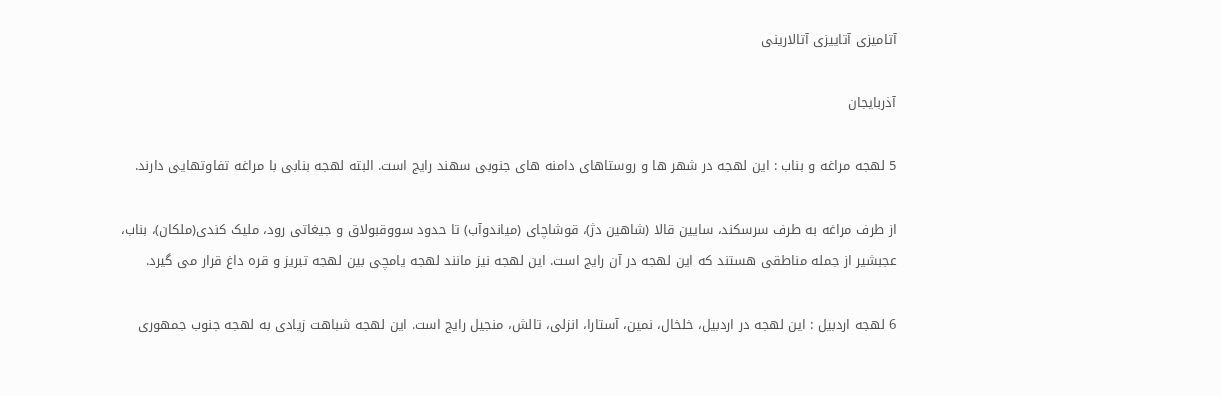آتامیزی آتاییزی آتالارینی

آذربایجان

5 لهجه مراغه و بناب : این لهجه در شهر ها و روستاهای دامنه های جنوبی سهند رایج است. البته لهجه بنابی با مراغه تفاوتهایی دارند.

از طرف مراغه به طرف سرسکند، سایین قالا‌‌ (شاهین دژ)، قوشاچای (میاندوآب) تا حدود سووقبولاق و جیغاتی رود، ملیک کندی‌(ملکان)، بناب، عجبشیر از جمله مناطقی هستند که این لهجه در آن رایج است. این لهجه نیز مانند لهجه یامچی بین لهجه تبریز و قره داغ قرار می گیرد.

6 لهجه اردبیل : این لهجه در اردبیل، خلخال، نمین، آستارا، انزلی، تالش، منجیل رایج است. این لهجه شباهت زیادی به لهجه جنوب جمهوری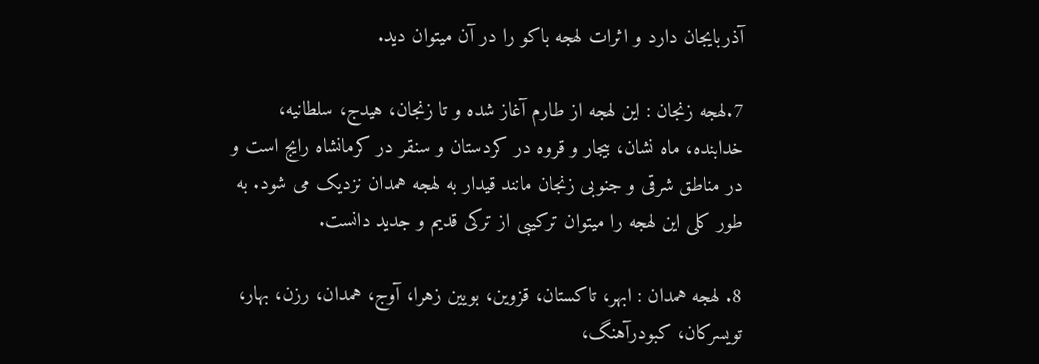آذربایجان دارد و اثرات لهجه باکو را در آن میتوان دید.

7.لهجه زنجان : این لهجه از طارم آغاز شده و تا زنجان، هیدج، سلطانیه، خدابنده، ماه نشان، بیجار و قروه در کردستان و سنقر در کرمانشاه رایج است و در مناطق شرقی و جنوبی زنجان مانند قیدار به لهجه همدان نزدیک می شود. به طور کلی این لهجه را میتوان ترکیبی از ترکی قدیم و جدید دانست.

8. لهجه همدان : ابهر، تاکستان، قزوین، بویین زهرا، آوج، همدان، رزن، بهار، تویسرکان، کبودرآهنگ،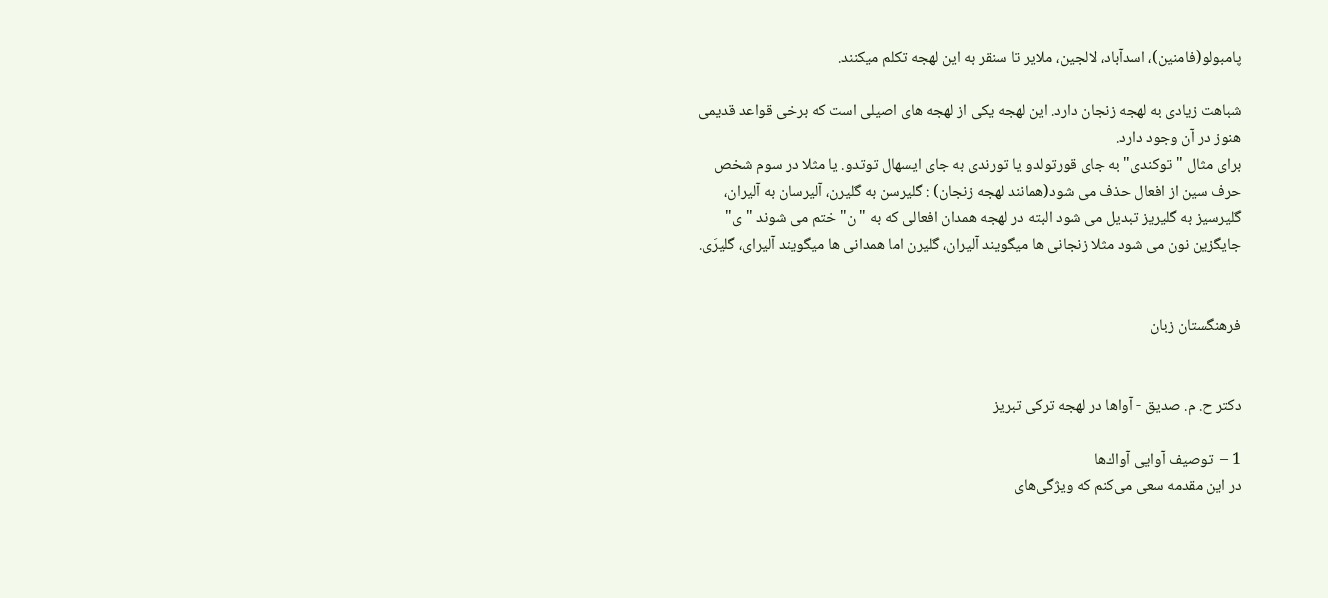پامبولو(فامنین)، اسدآباد، لالجین، ملایر تا سنقر به این لهجه تکلم میکنند.

شباهت زیادی به لهجه زنجان دارد. این لهجه یکی از لهجه های اصیلی است که برخی قواعد قدیمی هنوز در آن وجود دارد.
برای مثال "توکندی" به جای قورتولدو یا تورندی به جای ایسهال توتدو. یا مثلا در سوم شخص حرف سین از افعال حذف می شود(همانند لهجه زنجان) : گلیرسن به گلیرن، آلیرسان به آلیران، گلیرسیز به گلیریز تبدیل می شود البته در لهجه همدان افعالی که به "ن" ختم می شوند "ی" جایگزین نون می شود مثلا زنجانی ها میگویند آلیران، گلیرن اما همدانی ها میگویند آلیرای، گلیرَی.


فرهنگستان زبان


دکتر ح. م. صدیق - آواها در لهجه ترکی تبریز

1 –  توصیف آوایی آواك‌ها
در این مقدمه سعی می‌کنم که ویژگی‌های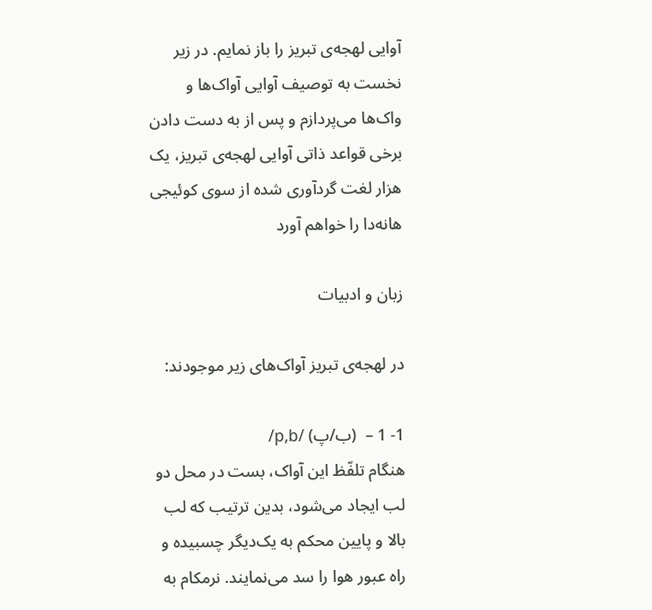آوایی لهجه‌ی تبریز را باز نمایم. در زیر نخست به توصیف آوایی آواک‌ها و واک‌ها می‌پردازم و پس از به دست دادن برخی قواعد ذاتی آوایی لهجه‌ی تبریز، یک هزار لغت گردآوری شده از سوی کوئیجی هانه‌دا را خواهم آورد

زبان و ادبیات

در لهجه‌ی تبریز آواک‌های زیر موجودند:

1- 1 –  (ب/پ) /p,b/
هنگام تلفّظ این آواک، بست در محل دو لب ایجاد می‌شود، بدین ترتیب که لب بالا و پایین محکم به یک‌دیگر چسبیده و راه عبور هوا را سد می‌نمایند. نرمکام به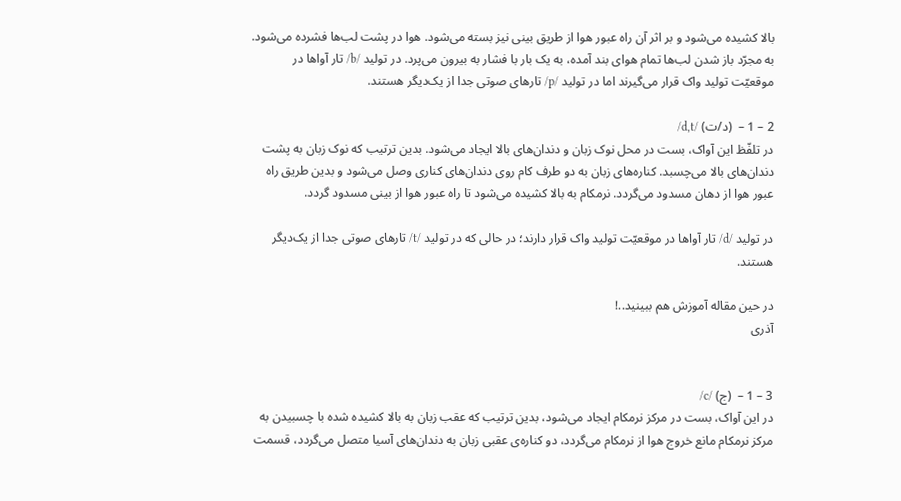بالا کشیده می‌شود و بر اثر آن راه عبور هوا از طریق بینی نیز بسته می‌شود. هوا در پشت لب‌ها فشرده می‌شود. به مجرّد باز شدن لب‌ها تمام هوای بند آمده، به یک بار با فشار به بیرون می‌پرد. در تولید /b/ تار آواها در موقعیّت تولید واک قرار می‌گیرند اما در تولید /p/ تارهای صوتی جدا از یک‌دیگر هستند.

2 – 1 –  (د/ت) /d,t/
در تلفّظ این آواک، بست در محل نوک زبان و دندان‌های بالا ایجاد می‌شود. بدین ترتیب که نوک زبان به پشت دندان‌های بالا می‌چسبد. کناره‌های زبان به دو طرف کام روی دندان‌های کناری وصل می‌شود و بدین طریق راه عبور هوا از دهان مسدود می‌گردد. نرمکام به بالا کشیده می‌شود تا راه عبور هوا از بینی مسدود گردد.

در تولید /d/ تار آواها در موقعیّت تولید واک قرار دارند؛ در حالی که در تولید /t/ تارهای صوتی جدا از یک‌دیگر هستند.

در حین مقاله آموزش هم ببینید..!
آذری


3 – 1 –  (ج) /c/
در این آواک، بست در مرکز نرمکام ایجاد می‌شود، بدین ترتیب که عقب زبان به بالا کشیده شده با چسبیدن به مرکز نرمکام مانع خروج هوا از نرمکام می‌گردد، دو کناره‌ی عقبی زبان به دندان‌های آسیا متصل می‌گردد، قسمت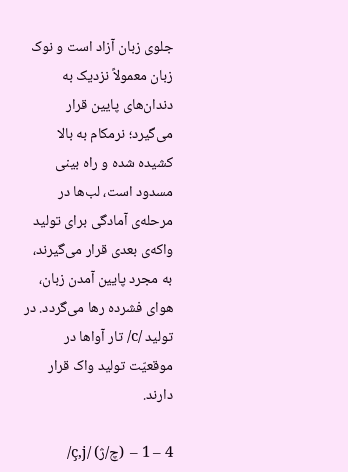جلوی زبان آزاد است و نوک زبان معمولاً نزدیک به دندان‌های پایین قرار می‌گیرد؛ نرمکام به بالا کشیده شده و راه بینی مسدود است، لب‌ها در مرحله‌ی آمادگی برای تولید واکه‌ی بعدی قرار می‌گیرند، به مجرد پایین آمدن زبان، هوای فشرده رها می‌گردد. در تولید /c/ تار آواها در موقعیّت تولید واک قرار دارند.

4 – 1 –  (چ/ژ) /ç,j/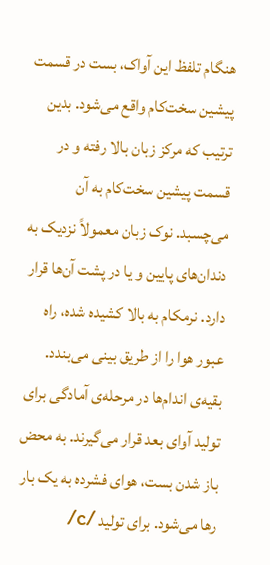هنگام تلفظ این آواک، بست در قسمت پیشین سخت‌کام واقع می‌شود. بدین ترتیب که مرکز زبان بالا رفته و در قسمت پیشین سخت‌کام به آن می‌چسبد. نوک زبان معمولاً نزدیک به دندان‌های پایین و یا در پشت آن‌ها قرار دارد. نرمکام به بالا کشیده شده، راه عبور هوا را از طریق بینی می‌بندد. بقیه‌ی اندام‌ها در مرحله‌ی آمادگی برای تولید آوای بعد قرار می‌گیرند. به محض باز شدن بست، هوای فشرده به یک بار رها می‌شود. برای تولید /c/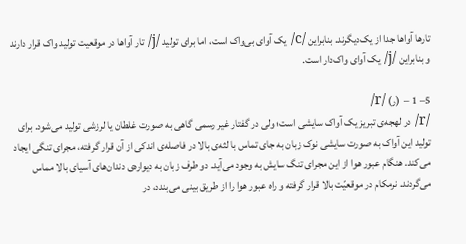تارها آواها جدا از یک‌دیگرند. بنابراین /c/ یک آوای بی‌واک است، اما برای تولید /j/ تار آواها در موقعیت تولید واک قرار دارند و بنابراین /j/ یک آوای واک‌دار است.

5– 1 –  (ر) /r/
/r/ در لهجه‌ی تبریز یک آواک سایشی است؛ ولی در گفتار غیر رسمی گاهی به صورت غلطان یا لرزشی تولید می‌شود. برای تولید این آواک به صورت سایشی نوک زبان به جای تماس با لثه‌ی بالا در فاصله‌ی اندکی از آن قرار گرفته، مجرای تنگی ایجاد می‌کند. هنگام عبور هوا از این مجرای تنگ سایش به وجود می‌آید. دو طرف زبان به دیواره‌ی دندان‌های آسیای بالا مماس می‌گردند. نرمکام در موقعیّت بالا قرار گرفته و راه عبور هوا را از طریق بینی می‌بندد، در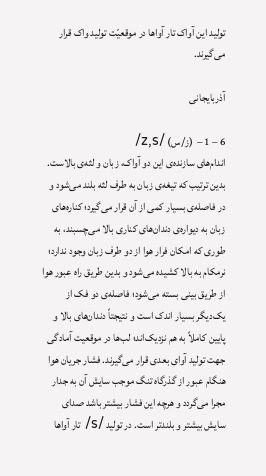تولید این آواک تار آواها در موقعیّت تولید واک قرار می‌گیرند.

آذربایجانی

6 – 1 –  (ز/س) /z,s/
اندام‌های سازنده‌ی این دو آواک، زبان و لثه‌ی بالاست. بدین ترتیب که تیغه‌ی زبان به طرف لثه بلند می‌شود و در فاصله‌ی بسیار کمی از آن قرار می‌گیرد؛ کناره‌های زبان به دیواره‌ی دندان‌های کناری بالا می‌چسبند، به طوری که امکان فرار هوا از دو طرف زبان وجود ندارد؛ نرمکام به بالا کشیده می‌شود و بدین طریق راه عبور هوا از طریق بینی بسته می‌شود؛ فاصله‌ی دو فک از یک‌دیگر بسیار اندک است و نتیجتاً دندان‌های بالا و پایین کاملاً به هم نزدیک‌اند؛ لب‌ها در موقعیت آمادگی جهت تولید آوای بعدی قرار می‌گیرند. فشار جریان هوا هنگام عبور از گذرگاه تنگ موجب سایش آن به جدار مجرا می‌گردد و هرچه این فشار بیشتر باشد صدای سایش بیشتر و بلندتر است. در تولید /s/ تار آواها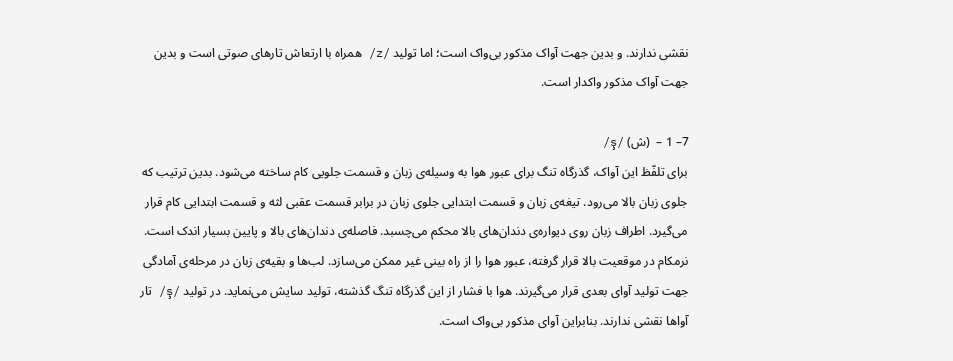نقشی ندارند. و بدین جهت آواک مذکور بی‌واک است؛ اما تولید /z/ همراه با ارتعاش تارهای صوتی است و بدین جهت آواک مذکور واکدار است.

7– 1 –  (ش) /ş/
برای تلفّظ این آواک، گذرگاه تنگ برای عبور هوا به وسیله‌ی زبان و قسمت جلویی کام ساخته می‌شود. بدین ترتیب که جلوی زبان بالا می‌رود. تیغه‌ی زبان و قسمت ابتدایی جلوی زبان در برابر قسمت عقبی لثه و قسمت ابتدایی کام قرار می‌گیرد. اطراف زبان روی دیواره‌ی دندان‌های بالا محکم می‌چسبد. فاصله‌ی دندان‌های بالا و پایین بسیار اندک است. نرمکام در موقعیت بالا قرار گرفته، عبور هوا را از راه بینی غیر ممکن می‌سازد. لب‌ها و بقیه‌ی زبان در مرحله‌ی آمادگی جهت تولید آوای بعدی قرار می‌گیرند. هوا با فشار از این گذرگاه تنگ گذشته، تولید سایش می‌نماید. در تولید /ş/ تار آواها نقشی ندارند. بنابراین آوای مذکور بی‌واک است.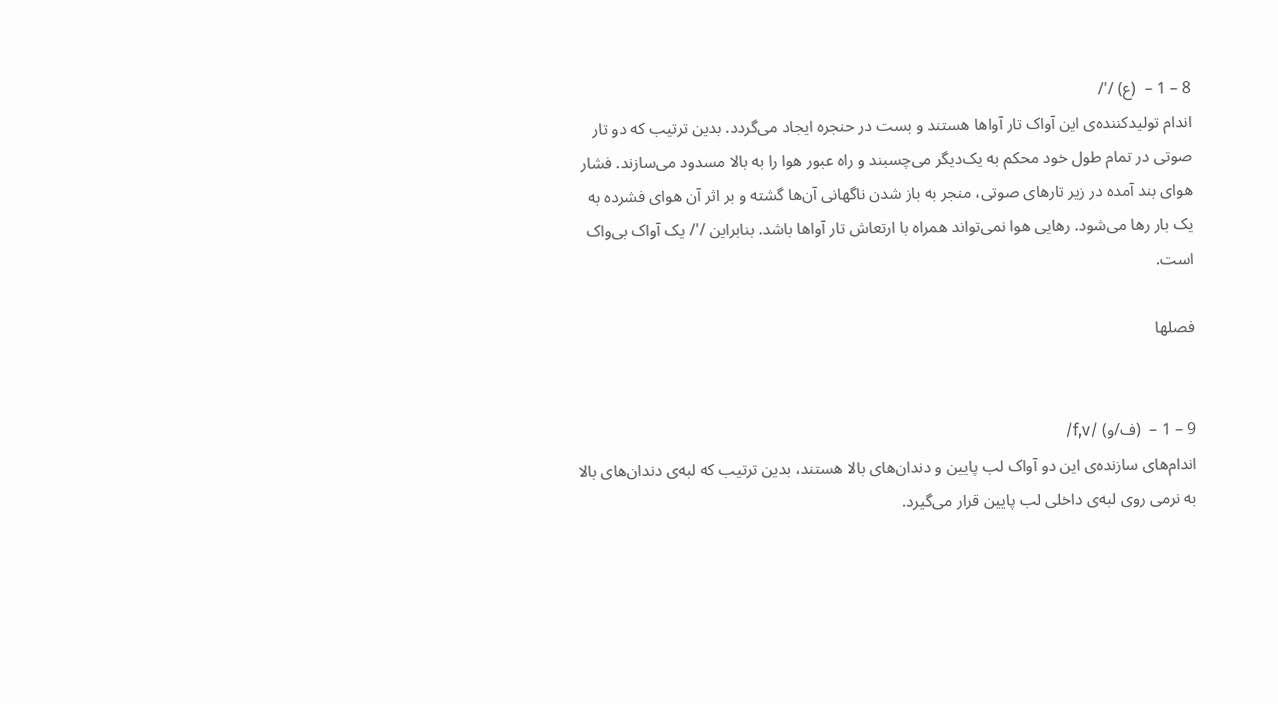8 – 1 –  (ع) /'/
اندام تولیدکننده‌ی این آواک تار آواها هستند و بست در حنجره ایجاد می‌گردد. بدین ترتیب که دو تار صوتی در تمام طول خود محکم به یک‌دیگر می‌چسبند و راه عبور هوا را به بالا مسدود می‌سازند. فشار هوای بند آمده در زیر تارهای صوتی، منجر به باز شدن ناگهانی آن‌ها گشته و بر اثر آن هوای فشرده به یک بار رها می‌شود. رهایی هوا نمی‌تواند همراه با ارتعاش تار آواها باشد. بنابراین /'/ یک آواک بی‌واک است.

فصلها


9 – 1 –  (ف/و) /f,v/
اندام‌های سازنده‌ی این دو آواک لب پایین و دندان‌های بالا هستند، بدین ترتیب که لبه‌ی دندان‌های بالا به نرمی روی لبه‌ی داخلی لب پایین قرار می‌گیرد.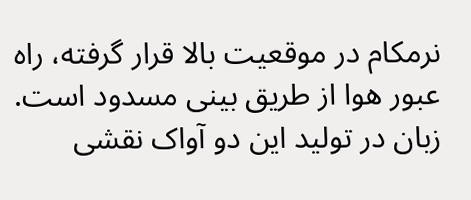نرمکام در موقعیت بالا قرار گرفته، راه عبور هوا از طریق بینی مسدود است.
زبان در تولید این دو آواک نقشی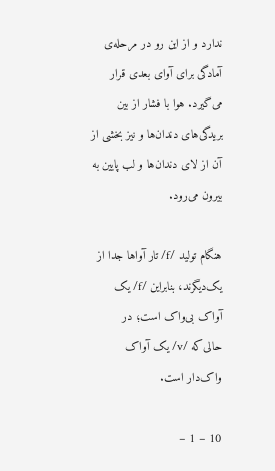ندارد و از این رو در مرحله‌ی آمادگی برای آوای بعدی قرار می‌گیرد. هوا با فشار از بین بریدگی‌های دندان‌ها و نیز بخشی از آن از لای دندان‌ها و لب پایین به بیرون می‌رود.

هنگام تولید /f/ تار آواها جدا از یک‌دیگرند، بنابراین /f/ یک آواک بی‌واک است؛ در حالی‌که /v/ یک آواک واک‌دار است.

10 – 1 –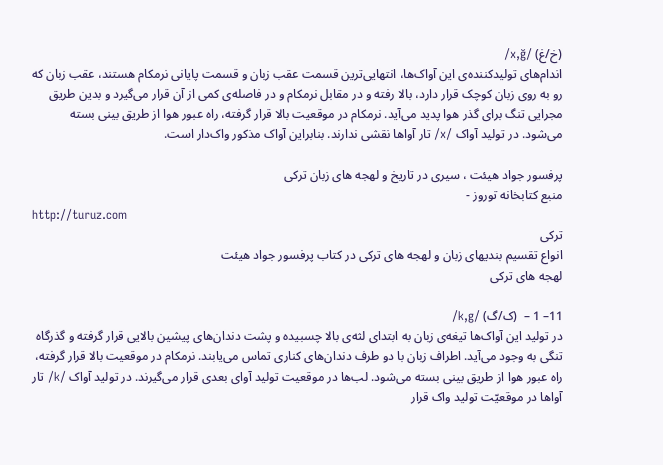(خ/غ) /x,ğ/
اندام‌های تولیدکننده‌ی این آواک‌ها، انتهایی‌ترین قسمت عقب زبان و قسمت پایانی نرمکام هستند، عقب زبان که رو به روی زبان کوچک قرار دارد، بالا رفته و در مقابل نرمکام و در فاصله‌ی کمی از آن قرار می‌گیرد و بدین طریق مجرایی تنگ برای گذر هوا پدید می‌آید. نرمکام در موقعیت بالا قرار گرفته، راه عبور هوا از طریق بینی بسته می‌شود. در تولید آواک /x/ تار آواها نقشی ندارند. بنابراین آواک مذکور واک‌دار است.

پرفسور جواد هیئت ، سیری در تاریخ و لهجه های زبان ترکی
منبع کتابخانه توروز -
http://turuz.com
ترکی
انواع تقسیم بندیهای زبان و لهجه های ترکی در کتاب پرفسور جواد هیئت
لهجه های ترکی

11– 1 –  (ک/گ) /k,g/
در تولید این آواک‌ها تیغه‌ی زبان به ابتدای لثه‌ی بالا چسبیده و پشت دندان‌های پیشین بالایی قرار گرفته و گذرگاه تنگی به وجود می‌آید. اطراف زبان با دو طرف دندان‌های کناری تماس می‌یابند. نرمکام در موقعیت بالا قرار گرفته، راه عبور هوا از طریق بینی بسته می‌شود. لب‌ها در موقعیت تولید آوای بعدی قرار می‌گیرند. در تولید آواک /k/ تار آواها در موقعیّت تولید واک قرار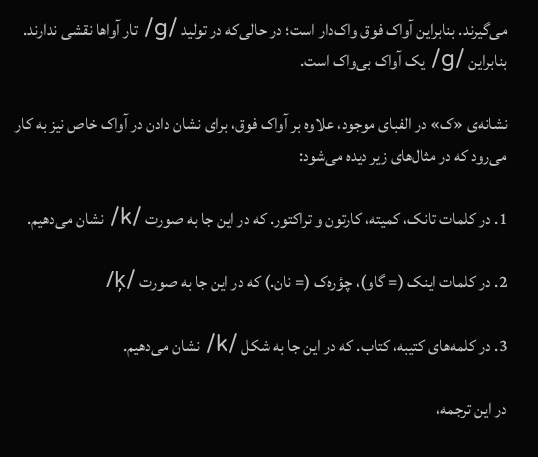می‌گیرند. بنابراین آواک فوق واک‌دار است؛ در حالی‌که در تولید /g/ تار آواها نقشی ندارند. بنابراین /g/ یک آواک بی‌واک است.

نشانه‌ی «ک» در الفبای موجود، علاوه بر آواک فوق، برای نشان دادن در آواک خاص نیز به کار می‌رود که در مثال‌های زیر دیده می‌شود:

1. در کلمات تانک، کمیته، کارتون و تراکتور. که در این جا به صورت /k/ نشان می‌دهیم.

2. در کلمات اینک (= گاو)، چؤره‌ک (= نان.) که در این جا به صورت /ķ/

3. در کلمه‌های کتیبه، کتاب. که در این جا به شکل /k/ نشان می‌دهیم.

در این ترجمه،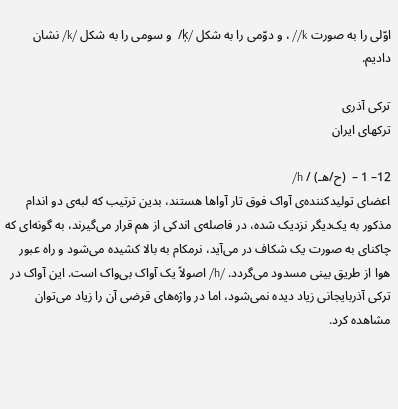اوّلی را به صورت k// ، و دوّمی را به شكل /ķ/  و سومی را به شكل /k/ نشان دادیم.

ترکی آذری
ترکهای ایران

12– 1 –  (ح/هـ) / h/
اعضای تولیدکننده‌ی آواک فوق تار آواها هستند، بدین ترتیب که لبه‌ی دو اندام مذکور به یک‌دیگر نزدیک شده، در فاصله‌ی اندکی از هم قرار می‌گیرند، به گونه‌ای که چاکنای به صورت یک شکاف در می‌آید، نرمکام به بالا کشیده می‌شود و راه عبور هوا از طریق بینی مسدود می‌گردد. /h/ اصولاً یک آواک بی‌واک است. این آواک در ترکی آذربایجانی زیاد دیده نمی‌شود، اما در واژه‌های قرضی آن را زیاد می‌توان مشاهده کرد.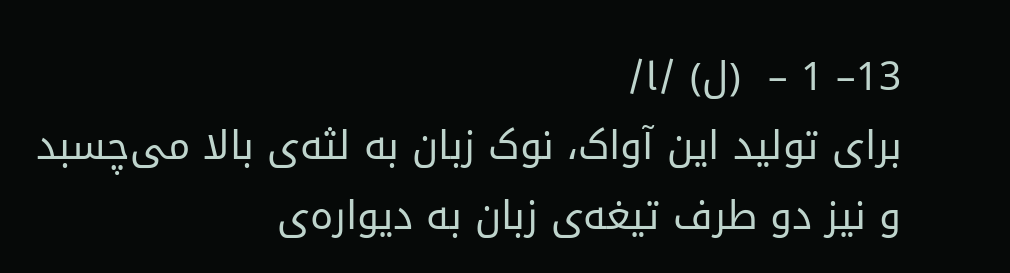13– 1 –  (ل) /l/
برای تولید این آواک، نوک زبان به لثه‌ی بالا می‌چسبد و نیز دو طرف تیغه‌ی زبان به دیواره‌ی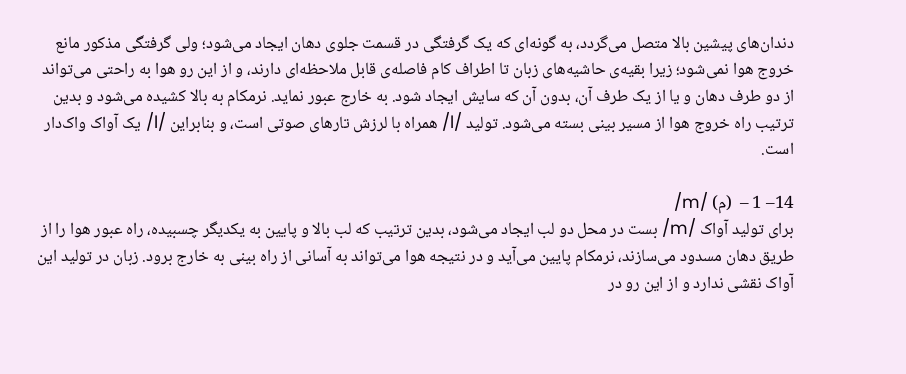دندان‌های پیشین بالا متصل می‌گردد، به گونه‌ای که یک گرفتگی در قسمت جلوی دهان ایجاد می‌شود؛ ولی گرفتگی مذکور مانع خروج هوا نمی‌شود؛ زیرا بقیه‌ی حاشیه‌های زبان تا اطراف کام فاصله‌ی قابل ملاحظه‌ای دارند، و از این رو هوا به راحتی می‌تواند از دو طرف دهان و یا از یک طرف آن، بدون آن که سایش ایجاد شود. به خارج عبور نماید. نرمکام به بالا کشیده می‌شود و بدین ترتیب راه خروج هوا از مسیر بینی بسته می‌شود. تولید /l/ همراه با لرزش تارهای صوتی است، و بنابراین /l/ یک آواک واک‌دار است.

14– 1 –  (م) /m/
برای تولید آواک /m/ بست در محل دو لب ایجاد می‌شود، بدین ترتیب که لب بالا و پایین به یکدیگر چسبیده، راه عبور هوا را از طریق دهان مسدود می‌سازند، نرمکام پایین می‌آید و در نتیجه هوا می‌تواند به آسانی از راه بینی به خارج برود. زبان در تولید این آواک نقشی ندارد و از این رو در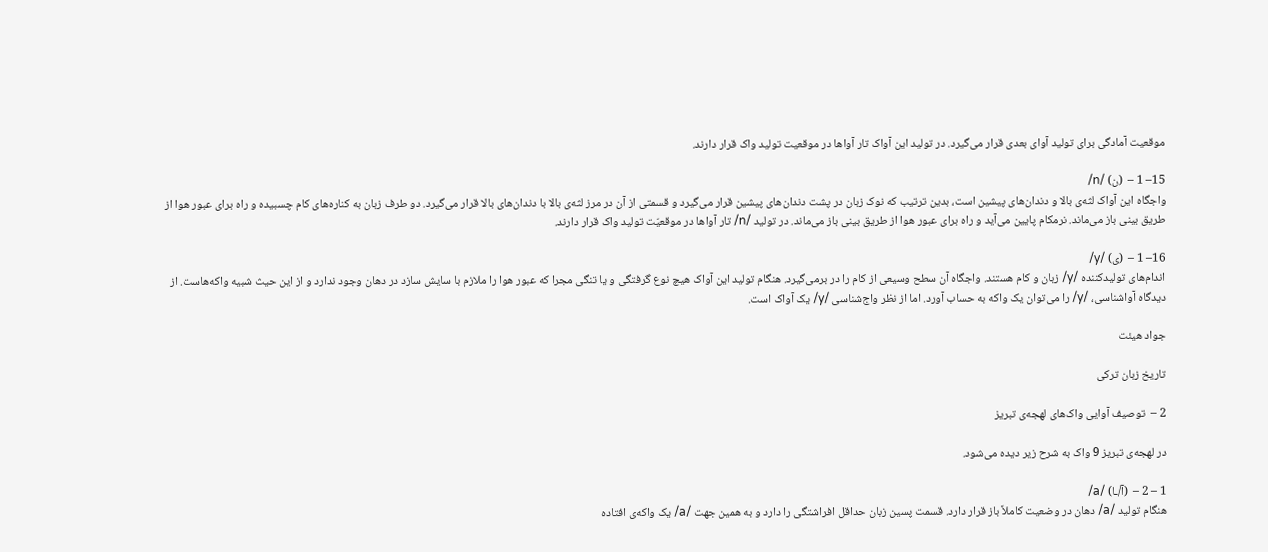موقعیت آمادگی برای تولید آوای بعدی قرار می‌گیرد. در تولید این آواک تار آواها در موقعیت تولید واک قرار دارند.

15– 1 –  (ن) /n/
واجگاه این آواک لثه‌ی بالا و دندان‌های پیشین است، بدین ترتیب که نوک زبان در پشت دندان‌های پیشین قرار می‌گیرد و قسمتی از آن در مرز لثه‌ی بالا با دندان‌های بالا قرار می‌گیرد. دو طرف زبان به کناره‌های کام چسبیده و راه برای عبور هوا از طریق بینی باز می‌ماند. نرمکام پایین می‌آید و راه برای عبور هوا از طریق بینی باز می‌ماند. در تولید /n/ تار آواها در موقعیّت تولید واک قرار دارند.

16– 1 –  (ی) /y/
اندام‌های تولیدکننده /y/ زبان و کام هستند. واجگاه آن سطح وسیعی از کام را در برمی‌گیرد. هنگام تولید این آواک هیچ نوع گرفتگی و یا تنگی مجرا که عبور هوا را ملازم با سایش سازد در دهان وجود ندارد و از این حیث شبیه واکه‌هاست. از دیدگاه آواشناسی، /y/ را می‌توان یک واکه به حساب آورد. اما از نظر واج‌شناسی /y/ یک آواک است.

جواد هیئت

تاریخ زبان ترکی

2 –  توصیف آوایی واک‌های لهجه‌ی تبریز

در لهجه‌ی تبریز 9 واک به شرح زیر دیده می‌شود.

1 – 2 –  (آ/ـا) /a/
هنگام تولید /a/ دهان در وضعیت کاملاً باز قرار دارد. قسمت پسین زبان حداقل افراشتگی را دارد و به همین جهت /a/ یک واکه‌ی افتاده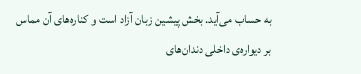به حساب می‌آید. بخش پیشین زبان آزاد است و کناره‌های آن مماس بر دیواره‌ی داخلی دندان‌های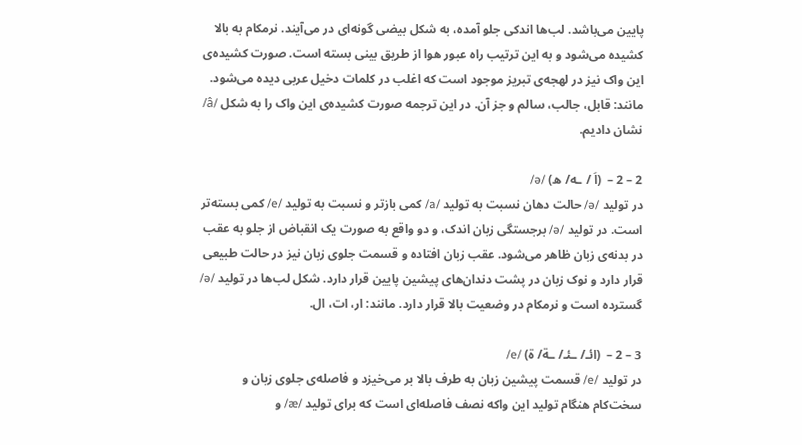پایین می‌باشد. لب‌ها اندکی جلو آمده، به شکل بیضی گونه‌ای در می‌آیند. نرمکام به بالا کشیده می‌شود و به این ترتیب راه عبور هوا از طریق بینی بسته است. صورت کشیده‌ی این واک نیز در لهجه‌ی تبریز موجود است که اغلب در کلمات دخیل عربی دیده می‌شود. مانند: قابل، جالب، سالم و جز آن. در این ترجمه صورت کشیده‌ی این واک را به شکل /â/ نشان دادیم.

2 – 2 –  (اَ / ـه/ ه) /ə/
در تولید /ə/ حالت دهان نسبت به تولید /a/ کمی بازتر و نسبت به تولید /e/ کمی بسته‌تر است. در تولید /ə/ برجستگی زبان اندک، و دو واقع به صورت یک انقباض از جلو به عقب در بدنه‌ی زبان ظاهر می‌شود. عقب زبان افتاده و قسمت جلوی زبان نیز در حالت طبیعی قرار دارد و نوک زبان در پشت دندان‌های پیشین پایین قرار دارد. شکل لب‌ها در تولید /ə/ گسترده است و نرمکام در وضعیت بالا قرار دارد. مانند: ار، ات، ال.

3 – 2 –  (ائـ/ ـئـ/ ـة/ ة) /e/
در تولید /e/ قسمت پیشین زبان به طرف بالا بر می‌خیزد و فاصله‌ی جلوی زبان و سخت‌کام هنگام تولید این واکه نصف فاصله‌ای است که برای تولید /æ/ و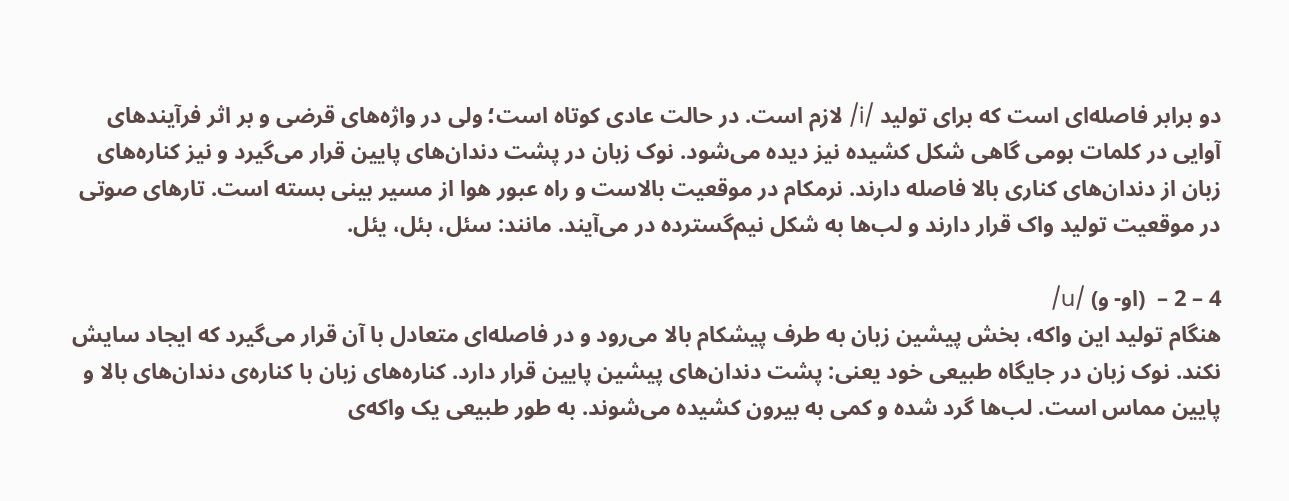دو برابر فاصله‌ای است که برای تولید /i/ لازم است. در حالت عادی کوتاه است؛ ولی در واژه‌های قرضی و بر اثر فرآیندهای آوایی در کلمات بومی گاهی شکل کشیده نیز دیده می‌شود. نوک زبان در پشت دندان‌های پایین قرار می‌گیرد و نیز کناره‌های زبان از دندان‌های کناری بالا فاصله دارند. نرمکام در موقعیت بالاست و راه عبور هوا از مسیر بینی بسته است. تارهای صوتی در موقعیت تولید واک قرار دارند و لب‌ها به شکل نیم‌گسترده در می‌آیند. مانند: سئل، بئل، یئل.

4 – 2 –  (او- و) /u/
هنگام تولید این واکه، بخش پیشین زبان به طرف پیشکام بالا می‌رود و در فاصله‌ای متعادل با آن قرار می‌گیرد که ایجاد سایش نکند. نوک زبان در جایگاه طبیعی خود یعنی: پشت دندان‌های پیشین پایین قرار دارد. کناره‌های زبان با کناره‌ی دندان‌های بالا و پایین مماس است. لب‌ها گرد شده و کمی به بیرون کشیده می‌شوند. به طور طبیعی یک واکه‌ی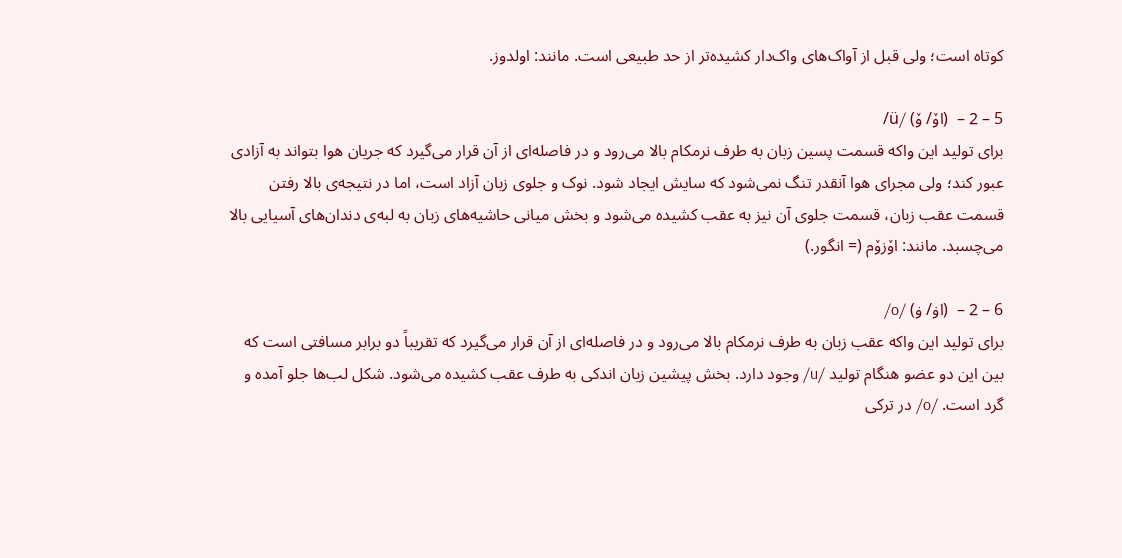کوتاه است؛ ولی قبل از آواک‌های واک‌دار کشیده‌تر از حد طبیعی است. مانند: اولدوز.

5 – 2 –  (اۆ/ ۆ) /ü/
برای تولید این واکه قسمت پسین زبان به طرف نرمکام بالا می‌رود و در فاصله‌ای از آن قرار می‌گیرد که جریان هوا بتواند به آزادی عبور کند؛ ولی مجرای هوا آنقدر تنگ نمی‌شود که سایش ایجاد شود. نوک و جلوی زبان آزاد است، اما در نتیجه‌ی بالا رفتن قسمت عقب زبان، قسمت جلوی آن نیز به عقب کشیده می‌شود و بخش میانی حاشیه‌های زبان به لبه‌ی دندان‌های آسیایی بالا می‌چسبد. مانند: اۆزۆم (= انگور.)

6 – 2 –  (اۏ/ ۏ) /o/
برای تولید این واکه عقب زبان به طرف نرمکام بالا می‌رود و در فاصله‌ای از آن قرار می‌گیرد که تقریباً دو برابر مسافتی است که بین این دو عضو هنگام تولید /u/ وجود دارد. بخش پیشین زبان اندکی به طرف عقب کشیده می‌شود. شکل لب‌ها جلو آمده و گرد است. /o/ در ترکی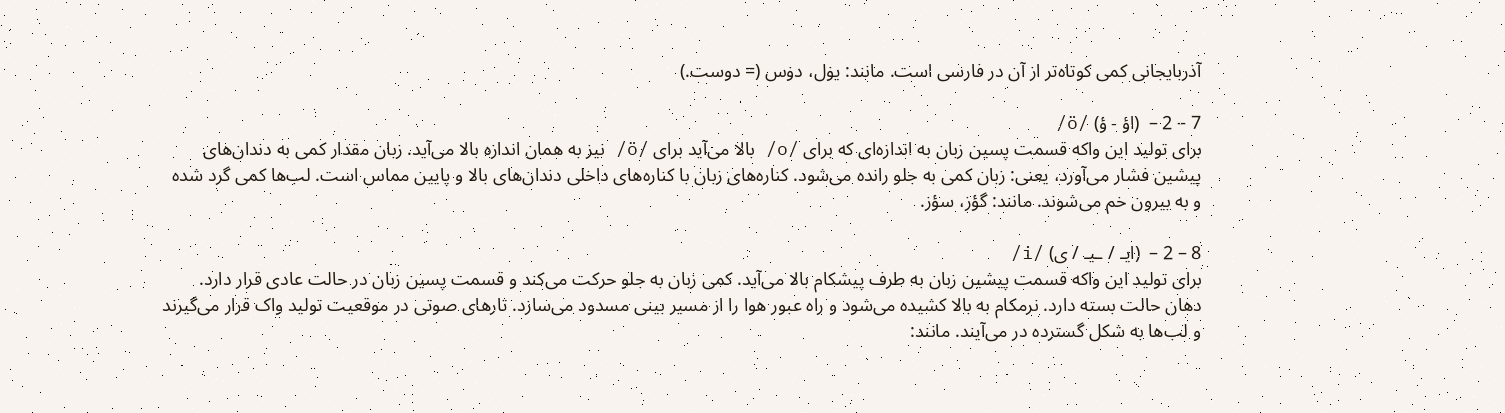آذربایجانی کمی کوتاه‌تر از آن در فارسی است. مانند: یۏل، دۏس (= دوست.)

7 – 2 –  (اؤ - ؤ) /ö/
برای تولید این واکه قسمت پسین زبان به اندازه‌ای که برای /o/ بالا می‌آید برای /ö/ نیز به همان اندازه بالا می‌آید. زبان مقدار کمی به دندان‌های پیشین فشار می‌آورد، یعنی: زبان کمی به جلو رانده می‌شود. کناره‌های زبان با کناره‌های داخلی دندان‌های بالا و پایین مماس است. لب‌ها کمی گرد شده و به بیرون خم می‌شوند. مانند: گؤز، سؤز.

8 – 2 –  (ایـ / ـیـ / ی) /i/
برای تولید این واکه قسمت پیشین زبان به طرف پیشکام بالا می‌آید. کمی زبان به جلو حرکت می‌کند و قسمت پسین زبان در حالت عادی قرار دارد. دهان حالت بسته دارد. نرمکام به بالا کشیده می‌شود و راه عبور هوا را از مسیر بینی مسدود می‌سازد. تارهای صوتی در موقعیت تولید واک قرار می‌گیرند و لب‌ها به شکل گسترده در می‌آیند. مانند: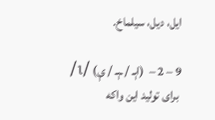ایل، دیل، سیلماخ.

9 – 2 –  (اېـ / ـېـ / ې) /ı/
 برای تولید این واکه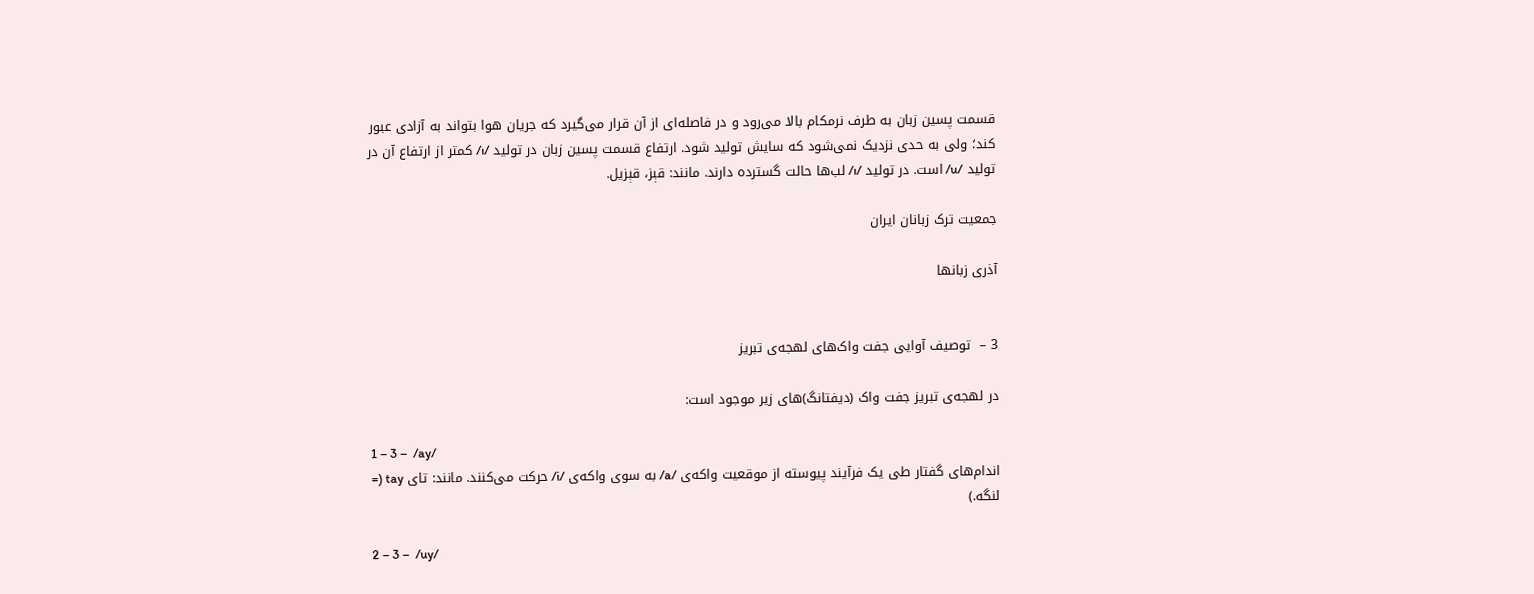قسمت پسین زبان به طرف نرمکام بالا می‌رود و در فاصله‌ای از آن قرار می‌گیرد که جریان هوا بتواند به آزادی عبور کند؛ ولی به حدی نزدیک نمی‌شود که سایش تولید شود. ارتفاع قسمت پسین زبان در تولید /ı/ کمتر از ارتفاع آن در تولید /u/ است. در تولید /ı/ لب‌ها حالت گسترده دارند. مانند: قېز، قېزیل.

جمعیت ترک زبانان ایران

آذری زبانها


3 –  توصیف آوایی جفت واک‌های لهجه‌ی تبریز

در لهجه‌ی تبریز جفت واک (دیفتانگ)های زیر موجود است:

1 – 3 –  /ay/
اندام‌های گفتار طی یک فرآیند پیوسته از موقعیت واکه‌ی /a/ به سوی واکه‌ی /i/ حرکت می‌کنند. مانند: تای tay (= لنگه.)

2 – 3 –  /uy/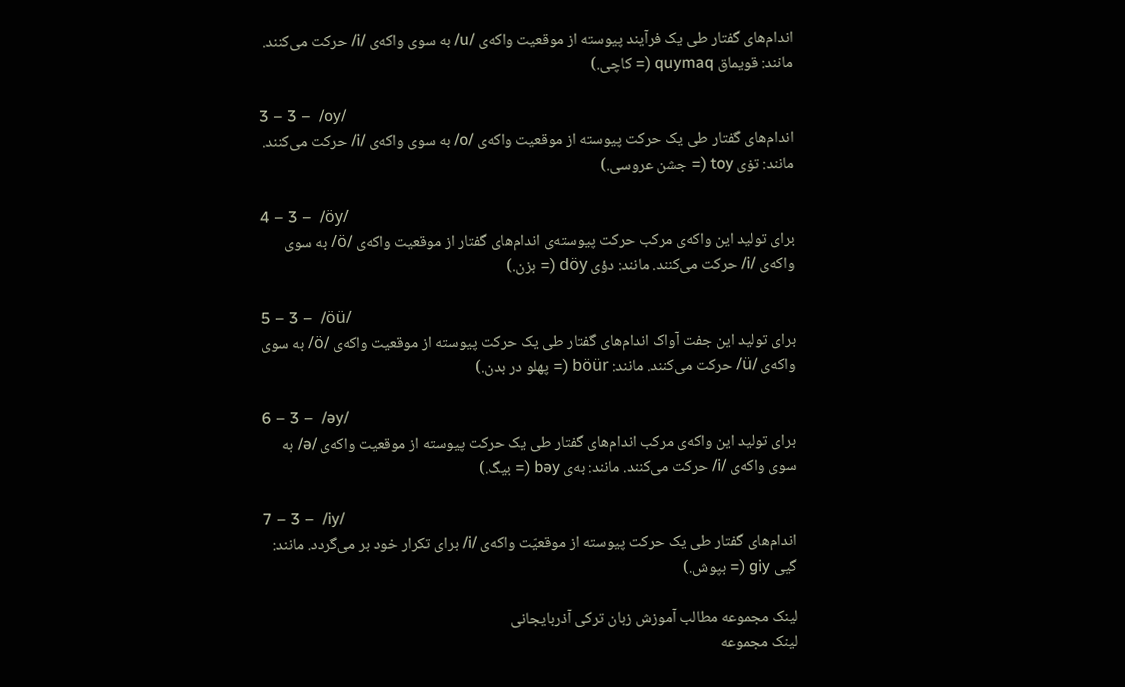اندام‌های گفتار طی یک فرآیند پیوسته از موقعیت واکه‌ی /u/ به سوی واکه‌ی /i/ حرکت می‌کنند. مانند: قویماق quymaq (= كاچی.)

3 – 3 –  /oy/
اندام‌های گفتار طی یک حرکت پیوسته از موقعیت واکه‌ی /o/ به سوی واکه‌ی /i/ حرکت می‌کنند. مانند: تۏی toy (= جشن عروسی.)

4 – 3 –  /öy/
برای تولید این واکه‌ی مرکب حرکت پیوسته‌ی اندام‌های گفتار از موقعیت واکه‌ی /ö/ به سوی واکه‌ی /i/ حرکت می‌کنند. مانند: دؤی döy (= بزن.)

5 – 3 –  /öü/
برای تولید این جفت آواک اندام‌های گفتار طی یک حرکت پیوسته از موقعیت واکه‌ی /ö/ به سوی واکه‌ی /ü/ حرکت می‌کنند. مانند: böür (= پهلو در بدن.)

6 – 3 –  /əy/
برای تولید این واکه‌ی مرکب اندام‌های گفتار طی یک حرکت پیوسته از موقعیت واکه‌ی /ə/ به سوی واکه‌ی /i/ حرکت می‌کنند. مانند: به‌ی bəy (= بیگ.)

7 – 3 –  /iy/
اندام‌های گفتار طی یک حرکت پیوسته از موقعیّت واکه‌ی /i/ برای تکرار خود بر می‌گردد. مانند: گیی giy (= بپوش.)

لینک مجموعه مطالب آموزش زبان ترکی آذربایجانی
لینک مجموعه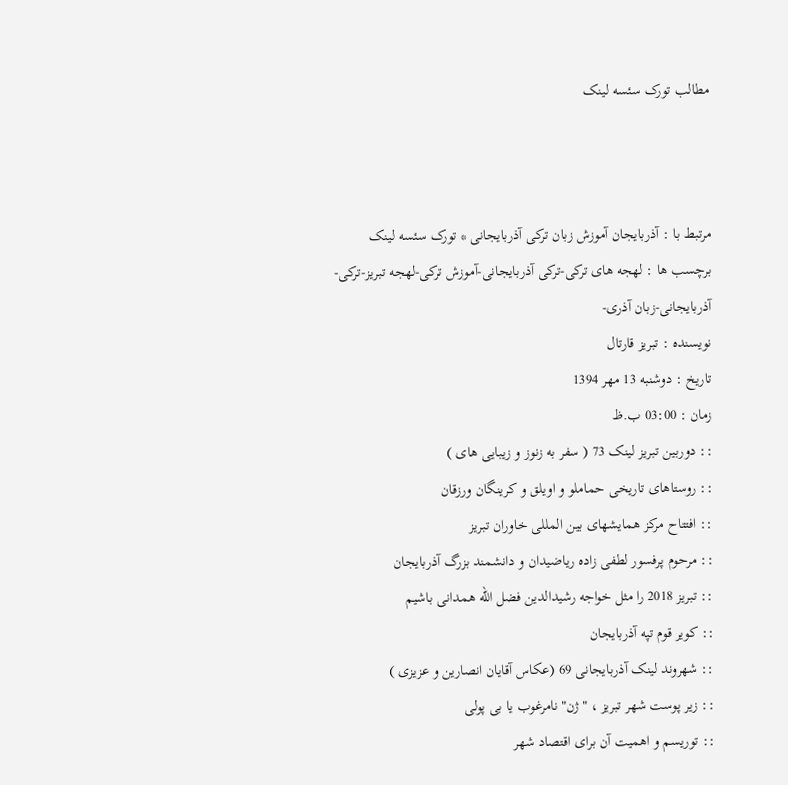مطالب تورک سئسه لینک



مرتبط با : آذربایجان آموزش زبان ترکی آذربایجانی * تورک سئسه لینک
برچسب ها : لهجه های ترکی-ترکی آذربایجانی-آموزش ترکی-لهجه تبریز-ترکی-آذربایجانی-زبان آذری-
نویسنده : تبریز قارتال
تاریخ : دوشنبه 13 مهر 1394
زمان : 03:00 ب.ظ
:: دوربین تبریز لینک 73 ( سفر به زنوز و زیبایی های )
:: روستاهای تاریخی حماملو و اویلق و کرینگان ورزقان
:: افتتاح مرکز همایشهای بین المللی خاوران تبریز
:: مرحوم پرفسور لطفی زاده ریاضیدان و دانشمند بزرگ آذربایجان
:: تبریز 2018 را مثل خواجه رشیدالدین فضل الله همدانی باشیم
:: کویر قوم تپه آذربایجان
:: شهروند لینک آذربایجانی 69 (عکاس آقایان انصارین و عزیزی )
:: زیر پوست شهر تبریز ، "ژن" نامرغوب یا بی پولی
:: توریسم و اهمیت آن برای اقتصاد شهر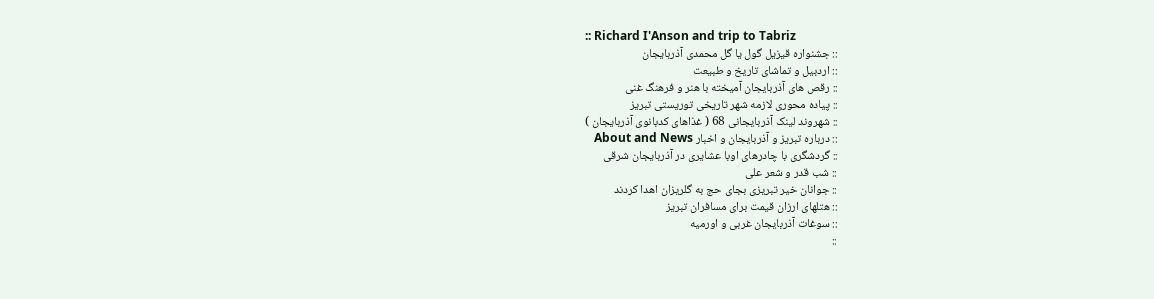:: Richard I'Anson and trip to Tabriz
:: جشنواره قیزیل گول یا گل محمدی آذربایجان
:: اردبیل و تماشای تاریخ و طبیعت
:: رقص های آذربایجان آمیخته با هنر و فرهنگ غنی
:: پیاده محوری لازمه شهر تاریخی توریستی تبریز
:: شهروند لینک آذربایجانی 68 ( غذاهای کدبانوی آذربایجان )
:: درباره تبریز و آذربایجان و اخبار About and News
:: گردشگری با چادرهای اوبا عشایری در آذربایجان شرقی
:: شب قدر و شعر علی
:: جوانان خیر تبریزی بجای حج به گلریزان اهدا کردند
:: هتلهای ارزان قیمت برای مسافران تبریز
:: سوغات آذربایجان غربی و اورمیه
::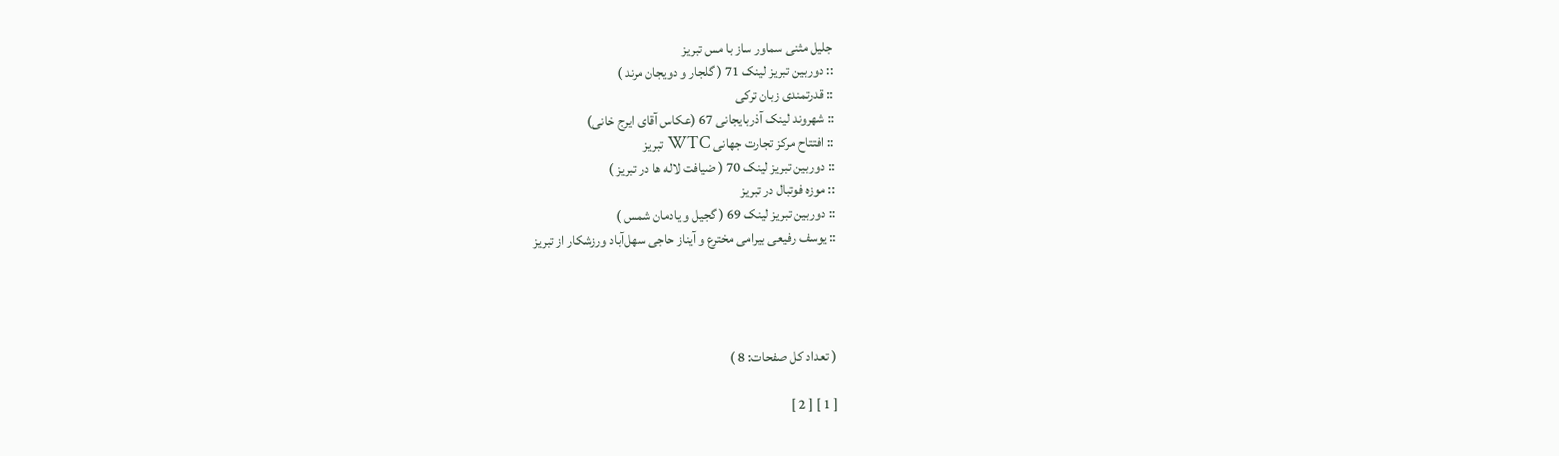جلیل مثنی سماور ساز با مس تبریز
:: دوربین تبریز لینک 71 ( گلجار و دویجان مرند )
:: قدرتمندی زبان ترکی
:: شهروند لینک آذربایجانی 67 (عکاس آقای ایرج خانی)
:: افتتاح مرکز تجارت جهانی WTC تبریز
:: دوربین تبریز لینک 70 ( ضیافت لاله ها در تبریز )
:: موزه فوتبال در تبریز
:: دوربین تبریز لینک 69 ( گجیل و یادمان شمس )
:: یوسف رفیعی بیرامی مخترع و آیناز حاجی سهل‌آباد ورزشکار از تبریز




( تعداد کل صفحات: 8 )

[ 1 ] [ 2 ]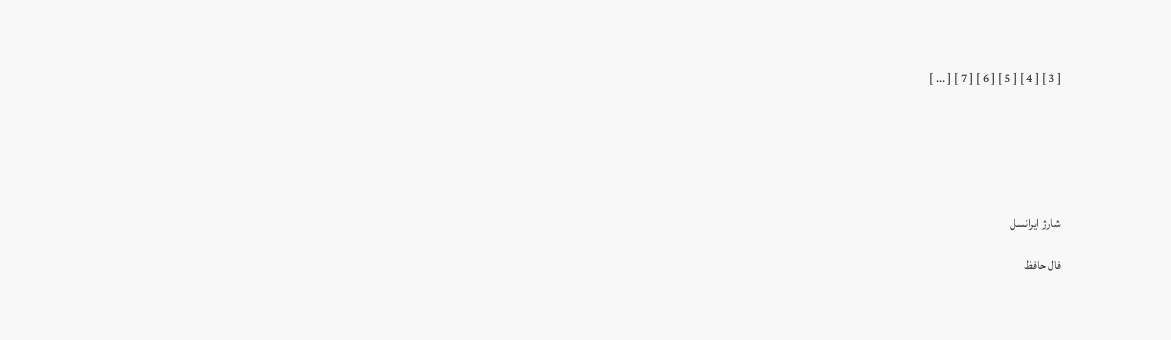[ 3 ] [ 4 ] [ 5 ] [ 6 ] [ 7 ] [ ... ]






شارژ ایرانسل

فال حافظ